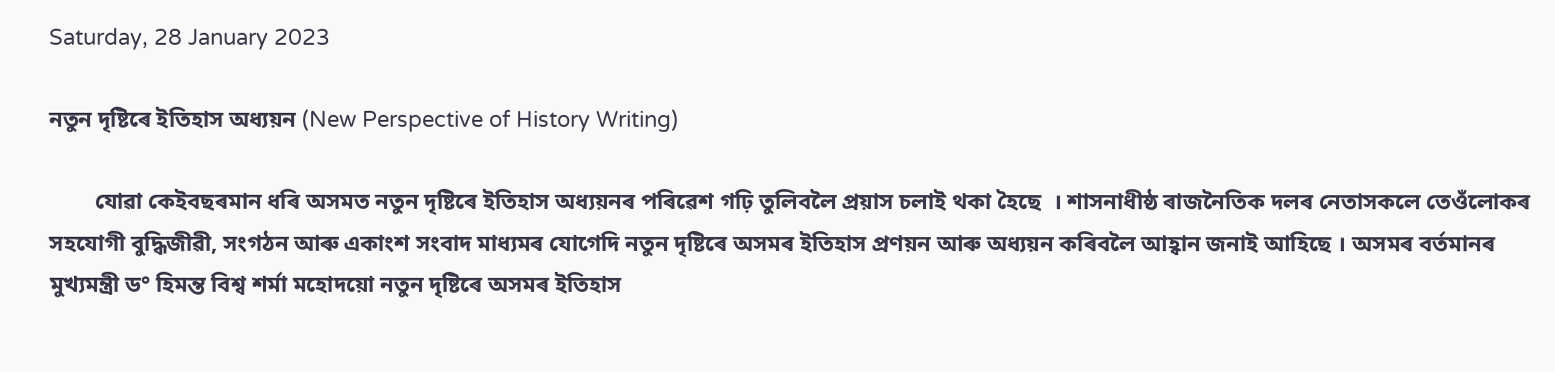Saturday, 28 January 2023

নতুন দৃষ্টিৰে ইতিহাস অধ্যয়ন (New Perspective of History Writing)

        যোৱা কেইবছৰমান ধৰি অসমত নতুন দৃষ্টিৰে ইতিহাস অধ্যয়নৰ পৰিৱেশ গঢ়ি তুলিবলৈ প্ৰয়াস চলাই থকা হৈছে  । শাসনাধীষ্ঠ ৰাজনৈতিক দলৰ নেতাসকলে তেওঁলোকৰ সহযোগী বুদ্ধিজীৱী, সংগঠন আৰু একাংশ সংবাদ মাধ্যমৰ যোগেদি নতুন দৃষ্টিৰে অসমৰ ইতিহাস প্ৰণয়ন আৰু অধ্যয়ন কৰিবলৈ আহ্বান জনাই আহিছে । অসমৰ বৰ্তমানৰ মুখ্যমন্ত্ৰী ড° হিমন্ত বিশ্ব শৰ্মা মহোদয়ো নতুন দৃষ্টিৰে অসমৰ ইতিহাস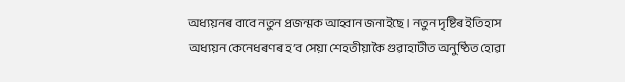অধ্যয়নৰ বাবে নতুন প্ৰজন্মক আহ্বান জনাইছে । নতুন দৃষ্টিৰ ইতিহাস অধ্যয়ন কেনেধৰণৰ হ’ব সেয়া শেহতীয়াকৈ গুৱাহাটীত অনুষ্ঠিত হোৱা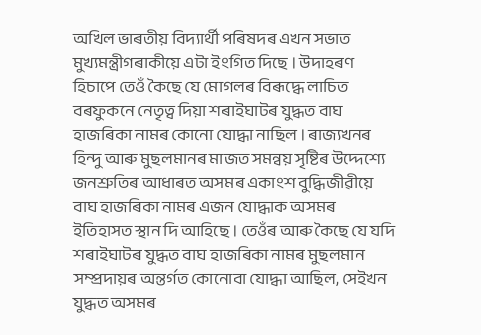অখিল ভাৰতীয় বিদ্যাৰ্থী পৰিষদৰ এখন সভাত মুখ্যমন্ত্ৰীগৰাকীয়ে এটা ইংগিত দিছে । উদাহৰণ হিচাপে তেওঁ কৈছে যে মোগলৰ বিৰূদ্ধে লাচিত বৰফুকনে নেতৃত্ব দিয়া শৰাইঘাটৰ যুদ্ধত বাঘ হাজৰিকা নামৰ কোনো যোদ্ধা নাছিল । ৰাজ্যখনৰ হিন্দু আৰু মুছলমানৰ মাজত সমন্বয় সৃষ্টিৰ উদ্দেশ্যে জনশ্ৰুতিৰ আধাৰত অসমৰ একাংশ বুদ্ধিজীৱীয়ে বাঘ হাজৰিকা নামৰ এজন যোদ্ধাক অসমৰ ইতিহাসত স্থান দি আহিছে । তেওঁৰ আৰু কৈছে যে যদি শৰাইঘাটৰ যুদ্ধত বাঘ হাজৰিকা নামৰ মুছলমান সম্প্ৰদায়ৰ অন্তৰ্গত কোনোবা যোদ্ধা আছিল, সেইখন যুদ্ধত অসমৰ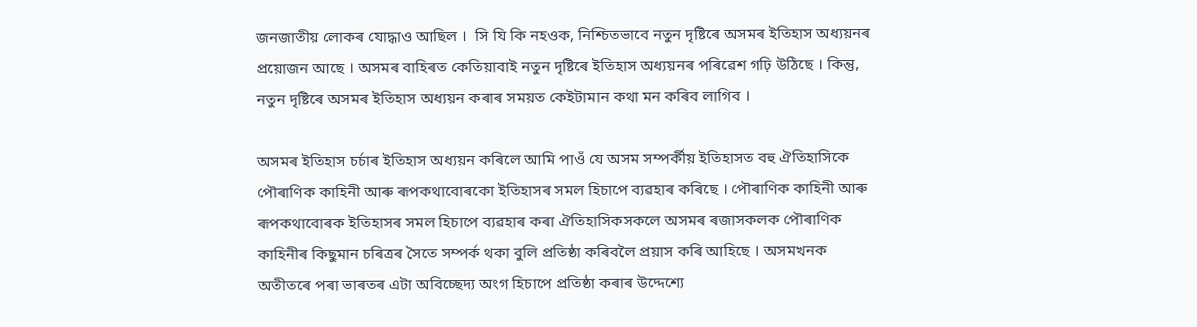জনজাতীয় লোকৰ যোদ্ধাও আছিল ।  সি যি কি নহওক, নিশ্চিতভাবে নতুন দৃষ্টিৰে অসমৰ ইতিহাস অধ্যয়নৰ প্ৰয়োজন আছে । অসমৰ বাহিৰত কেতিয়াবাই নতুন দৃষ্টিৰে ইতিহাস অধ্যয়নৰ পৰিৱেশ গঢ়ি উঠিছে । কিন্তু, নতুন দৃষ্টিৰে অসমৰ ইতিহাস অধ্যয়ন কৰাৰ সময়ত কেইটামান কথা মন কৰিব লাগিব ।

অসমৰ ইতিহাস চৰ্চাৰ ইতিহাস অধ্যয়ন কৰিলে আমি পাওঁ যে অসম সম্পৰ্কীয় ইতিহাসত বহু ঐতিহাসিকে পৌৰাণিক কাহিনী আৰু ৰূপকথাবোৰকো ইতিহাসৰ সমল হিচাপে ব্যৱহাৰ কৰিছে । পৌৰাণিক কাহিনী আৰু ৰূপকথাবোৰক ইতিহাসৰ সমল হিচাপে ব্যৱহাৰ কৰা ঐতিহাসিকসকলে অসমৰ ৰজাসকলক পৌৰাণিক কাহিনীৰ কিছুমান চৰিত্ৰৰ সৈতে সম্পৰ্ক থকা বুলি প্ৰতিষ্ঠা কৰিবলৈ প্ৰয়াস কৰি আহিছে । অসমখনক অতীতৰে পৰা ভাৰতৰ এটা অবিচ্ছেদ্য অংগ হিচাপে প্ৰতিষ্ঠা কৰাৰ উদ্দেশ্যে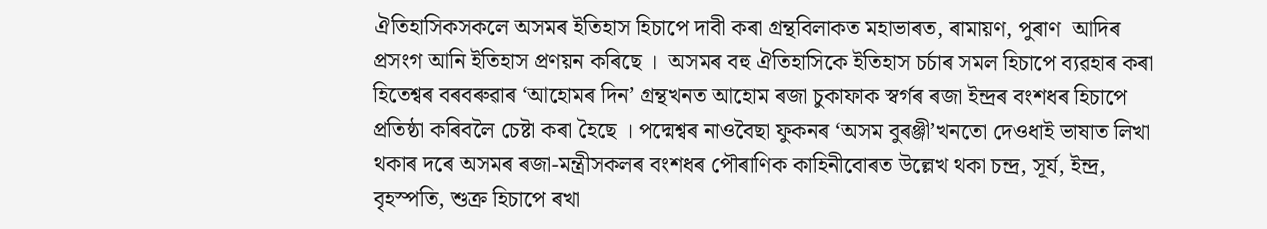ঐতিহাসিকসকলে অসমৰ ইতিহাস হিচাপে দাবী কৰা গ্ৰন্থবিলাকত মহাভাৰত, ৰামায়ণ, পুৰাণ  আদিৰ প্ৰসংগ আনি ইতিহাস প্ৰণয়ন কৰিছে ।  অসমৰ বহু ঐতিহাসিকে ইতিহাস চৰ্চাৰ সমল হিচাপে ব্যৱহাৰ কৰা হিতেশ্বৰ বৰবৰুৱাৰ ‘আহোমৰ দিন’ গ্ৰন্থখনত আহোম ৰজা চুকাফাক স্বৰ্গৰ ৰজা ইন্দ্ৰৰ বংশধৰ হিচাপে প্ৰতিষ্ঠা কৰিবলৈ চেষ্টা কৰা হৈছে । পদ্মেশ্বৰ নাওবৈছা ফুকনৰ ‘অসম বুৰঞ্জী’খনতো দেওধাই ভাষাত লিখা থকাৰ দৰে অসমৰ ৰজা-মন্ত্ৰীসকলৰ বংশধৰ পৌৰাণিক কাহিনীবোৰত উল্লেখ থকা চন্দ্ৰ, সূৰ্য, ইন্দ্ৰ, বৃহস্পতি, শুক্ৰ হিচাপে ৰখা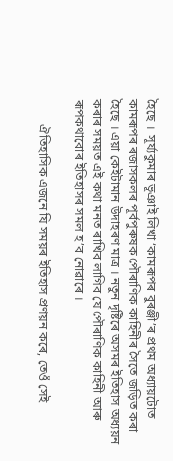হৈছে ।  সূৰ্য্যকুমাৰ ভূঞাই লিখা ‘কামৰূপৰ বুৰঞ্জী’ৰ প্ৰথম অধ্যায়টোত কামৰূপৰ ৰজাসকলৰ পূৰ্বপুৰুষক পৌৰাণিক কাহিনীৰ সৈতে জড়িত কৰা হৈছে । এয়া কেইটামান উদাহৰণ মাত্ৰ । নতুন দৃষ্টিৰে অসমৰ ইতিহাস অধ্যয়ন কৰাৰ সময়ত এই কথা মনত ৰাখিব লাগিব যে পৌৰাণিক কাহিনী আৰু ৰূপকথাবোৰ ইতিহাসৰ সমল হ’ব নোৱাৰে ।

        ঐতিহাসিক এজনে যি সময়ৰ ইতিহাস প্ৰণয়ন কৰে, তেওঁ সেই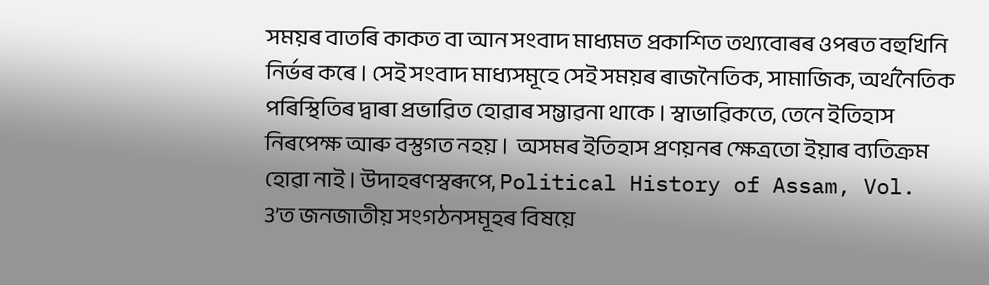সময়ৰ বাতৰি কাকত বা আন সংবাদ মাধ্যমত প্ৰকাশিত তথ্যবোৰৰ ওপৰত বহুখিনি নিৰ্ভৰ কৰে । সেই সংবাদ মাধ্যসমূহে সেই সময়ৰ ৰাজনৈতিক, সামাজিক, অৰ্থনৈতিক পৰিস্থিতিৰ দ্বাৰা প্ৰভাৱিত হোৱাৰ সম্ভাৱনা থাকে । স্বাভাৱিকতে, তেনে ইতিহাস নিৰপেক্ষ আৰু বস্তুগত নহয় ।  অসমৰ ইতিহাস প্ৰণয়নৰ ক্ষেত্ৰতো ইয়াৰ ব্যতিক্ৰম হোৱা নাই । উদাহৰণস্বৰূপে, Political History of Assam, Vol. 3’ত জনজাতীয় সংগঠনসমূহৰ বিষয়ে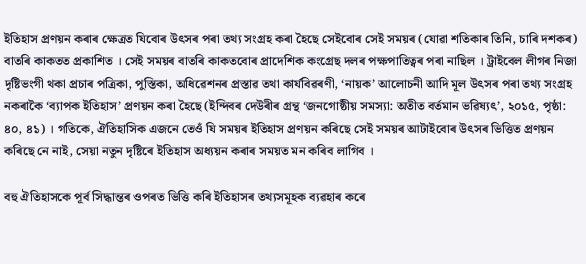ইতিহাস প্ৰণয়ন কৰাৰ ক্ষেত্ৰত যিবোৰ উৎসৰ পৰা তথ্য সংগ্ৰহ কৰা হৈছে সেইবোৰ সেই সময়ৰ (যোৱা শতিকাৰ তিনি, চাৰি দশকৰ) বাতৰি কাকতত প্ৰকাশিত । সেই সময়ৰ বাতৰি কাকতবোৰ প্ৰাদেশিক কংগ্ৰেছ দলৰ পক্ষপাতিত্বৰ পৰা নাছিল । ট্ৰাইবেল লীগৰ নিজা দৃষ্টিভংগী থকা প্ৰচাৰ পত্ৰিকা, পুস্তিকা, অধিৱেশনৰ প্ৰস্তাৱ তথা কাৰ্যবিৱৰণী, ‘নায়ক’ আলোচনী আদি মূল উৎসৰ পৰা তথ্য সংগ্ৰহ নকৰাকৈ ‘ব্যাপক ইতিহাস’ প্ৰণয়ন কৰা হৈছে (ইন্দিবৰ দেউৰীৰ গ্ৰন্থ ‘জনগোষ্ঠীয় সমস্যা: অতীত বৰ্তমান ভৱিষ্যৎ’, ২০১৫, পৃষ্ঠা: ৪০, ৪১) । গতিকে, ঐতিহাসিক এজনে তেওঁ যি সময়ৰ ইতিহাস প্ৰণয়ন কৰিছে সেই সময়ৰ আটাইবোৰ উৎসৰ ভিত্তিত প্ৰণয়ন কৰিছে নে নাই, সেয়া নতুন দৃষ্টিৰে ইতিহাস অধ্যয়ন কৰাৰ সময়ত মন কৰিব লাগিব ।

বহু ঐতিহাসকে পূৰ্ব সিদ্ধান্তৰ ওপৰত ভিত্তি কৰি ইতিহাসৰ তথ্যসমূহক ব্যৱহাৰ কৰে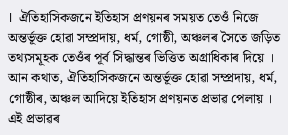।  ঐতিহাসিকজনে ইতিহাস প্ৰণয়নৰ সময়ত তেওঁ নিজে অন্তৰ্ভূক্ত হোৱা সম্প্ৰদায়, ধৰ্ম, গোষ্ঠী, অঞ্চলৰ সৈতে জড়িত তথ্যসমূহক তেওঁৰ পূৰ্ব সিদ্ধান্তৰ ভিত্তিত অগ্ৰাধিকাৰ দিয়ে । আন কথাত, ঐতিহাসিকজনে অন্তৰ্ভূক্ত হোৱা সম্প্ৰদায়, ধৰ্ম, গোষ্ঠীৰ, অঞ্চল আদিয়ে ইতিহাস প্ৰণয়নত প্ৰভাৱ পেলায় ।  এই প্ৰভাৱৰ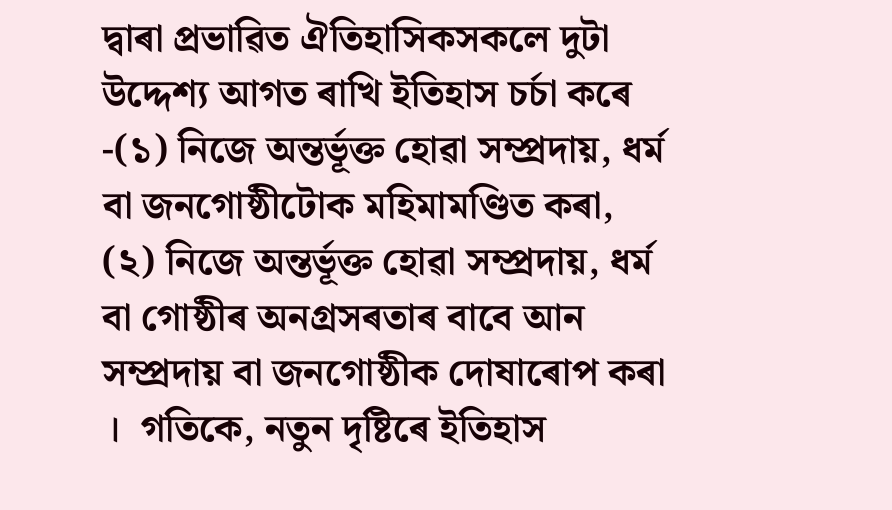দ্বাৰা প্ৰভাৱিত ঐতিহাসিকসকলে দুটা উদ্দেশ্য আগত ৰাখি ইতিহাস চৰ্চা কৰে -(১) নিজে অন্তৰ্ভূক্ত হোৱা সম্প্ৰদায়, ধৰ্ম বা জনগোষ্ঠীটোক মহিমামণ্ডিত কৰা, (২) নিজে অন্তৰ্ভূক্ত হোৱা সম্প্ৰদায়, ধৰ্ম বা গোষ্ঠীৰ অনগ্ৰসৰতাৰ বাবে আন সম্প্ৰদায় বা জনগোষ্ঠীক দোষাৰোপ কৰা ।  গতিকে, নতুন দৃষ্টিৰে ইতিহাস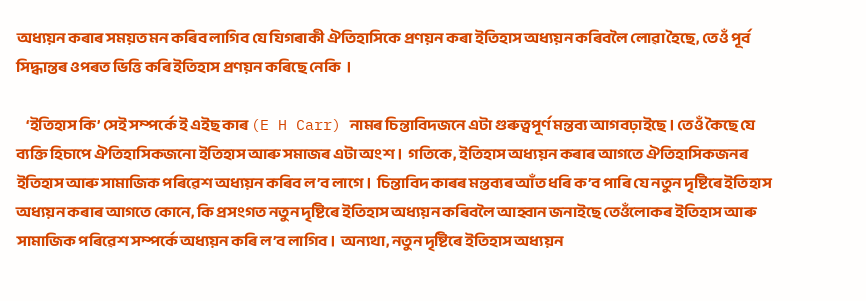অধ্যয়ন কৰাৰ সময়ত মন কৰিব লাগিব যে যিগৰাকী ঐতিহাসিকে প্ৰণয়ন কৰা ইতিহাস অধ্যয়ন কৰিবলৈ লোৱা হৈছে, তেওঁ পূৰ্ব সিদ্ধান্তৰ ওপৰত ভিত্তি কৰি ইতিহাস প্ৰণয়ন কৰিছে নেকি  ।

    ‘ইতিহাস কি’ সেই সম্পৰ্কে ই এইছ কাৰ (E H Carr) নামৰ চিন্তাবিদজনে এটা গুৰুত্বপূৰ্ণ মন্তব্য আগবঢ়াইছে । তেওঁ কৈছে যে ব্যক্তি হিচাপে ঐতিহাসিকজনো ইতিহাস আৰু সমাজৰ এটা অংশ ।  গতিকে, ইতিহাস অধ্যয়ন কৰাৰ আগতে ঐতিহাসিকজনৰ ইতিহাস আৰু সামাজিক পৰিৱেশ অধ্যয়ন কৰিব ল’ব লাগে ।  চিন্তাবিদ কাৰৰ মন্তব্যৰ আঁত ধৰি ক’ব পাৰি যে নতুন দৃষ্টিৰে ইতিহাস অধ্যয়ন কৰাৰ আগতে কোনে, কি প্ৰসংগত নতুন দৃষ্টিৰে ইতিহাস অধ্যয়ন কৰিবলৈ আহ্বান জনাইছে তেওঁলোকৰ ইতিহাস আৰু সামাজিক পৰিৱেশ সম্পৰ্কে অধ্যয়ন কৰি ল’ব লাগিব ।  অন্যথা, নতুন দৃষ্টিৰে ইতিহাস অধ্যয়ন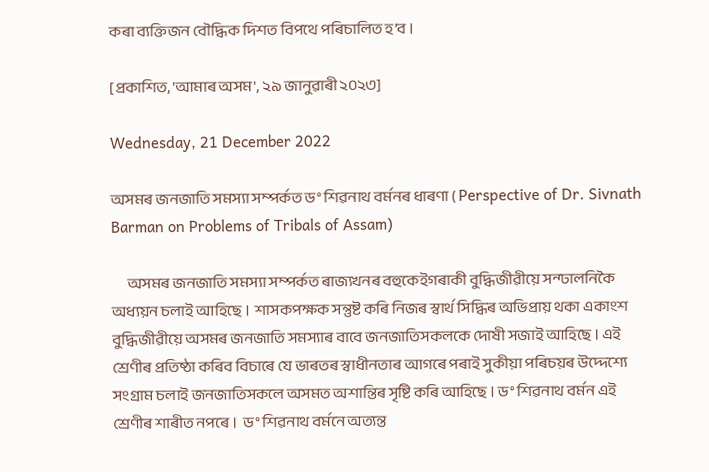কৰা ব্যক্তিজন বৌদ্ধিক দিশত বিপথে পৰিচালিত হ’ব ।

[প্ৰকাশিত, 'আমাৰ অসম', ২৯ জানুৱাৰী ২০২৩]

Wednesday, 21 December 2022

অসমৰ জনজাতি সমস্যা সম্পৰ্কত ড° শিৱনাথ বৰ্মনৰ ধাৰণা ( Perspective of Dr. Sivnath Barman on Problems of Tribals of Assam)

      অসমৰ জনজাতি সমস্যা সম্পৰ্কত ৰাজ্যখনৰ বহুকেইগৰাকী বুদ্ধিজীৱীয়ে সন্ঢালনিকৈ অধ্যয়ন চলাই আহিছে ।  শাসকপক্ষক সন্তুষ্ট কৰি নিজৰ স্বাৰ্থ সিদ্ধিৰ অভিপ্ৰায় থকা একাংশ বুদ্ধিজীৱীয়ে অসমৰ জনজাতি সমস্যাৰ বাবে জনজাতিসকলকে দোষী সজাই আহিছে । এই শ্ৰেণীৰ প্ৰতিষ্ঠা কৰিব বিচাৰে যে ভাৰতৰ স্বাধীনতাৰ আগৰে পৰাই সুকীয়া পৰিচয়ৰ উদ্দেশ্যে সংগ্ৰাম চলাই জনজাতিসকলে অসমত অশান্তিৰ সৃষ্টি কৰি আহিছে । ড° শিৱনাথ বৰ্মন এই শ্ৰেণীৰ শাৰীত নপৰে ।  ড° শিৱনাথ বৰ্মনে অত্যন্ত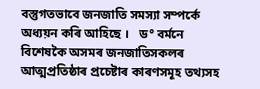বস্তুগতভাবে জনজাতি সমস্যা সম্পৰ্কে অধ্যয়ন কৰি আহিছে ।   ড° বৰ্মনে বিশেষকৈ অসমৰ জনজাতিসকলৰ আত্মপ্ৰতিষ্ঠাৰ প্ৰচেষ্টাৰ কাৰণসমূহ তথ্যসহ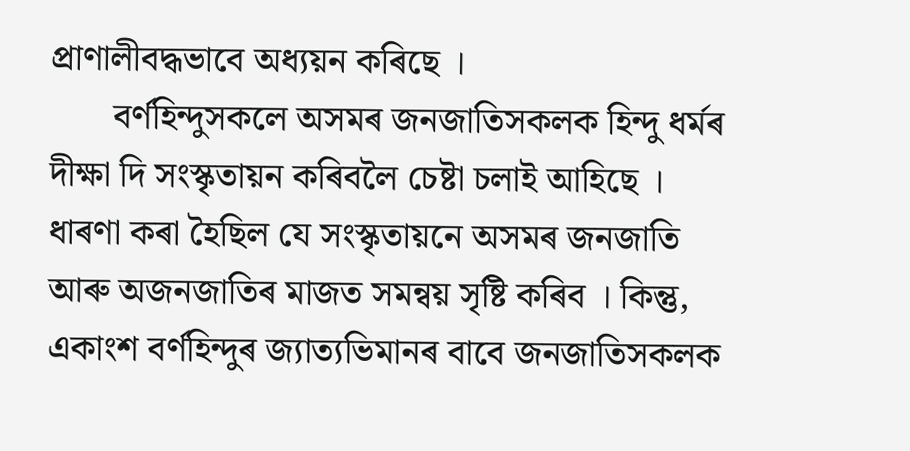প্ৰাণালীবদ্ধভাবে অধ্যয়ন কৰিছে ।
       বৰ্ণহিন্দুসকলে অসমৰ জনজাতিসকলক হিন্দু ধৰ্মৰ দীক্ষা দি সংস্কৃতায়ন কৰিবলৈ চেষ্টা চলাই আহিছে । ধাৰণা কৰা হৈছিল যে সংস্কৃতায়নে অসমৰ জনজাতি আৰু অজনজাতিৰ মাজত সমন্বয় সৃষ্টি কৰিব । কিন্তু, একাংশ বৰ্ণহিন্দুৰ জ্যাত্যভিমানৰ বাবে জনজাতিসকলক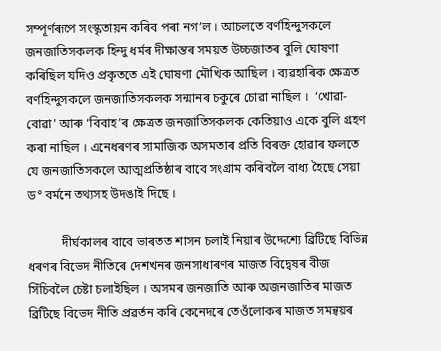সম্পূৰ্ণৰূপে সংস্কৃতায়ন কৰিব পৰা নগ’ল । আচলতে বৰ্ণহিন্দুসকলে জনজাতিসকলক হিন্দু ধৰ্মৰ দীক্ষান্তৰ সময়ত উচ্চজাতৰ বুলি ঘোষণা কৰিছিল যদিও প্ৰকৃততে এই ঘোষণা মৌখিক আছিল । ব্যৱহাৰিক ক্ষেত্ৰত বৰ্ণহিন্দুসকলে জনজাতিসকলক সন্মানৰ চকুৰে চোৱা নাছিল ।  ‘খোৱা-বোৱা’ আৰু ‘বিবাহ’ৰ ক্ষেত্ৰত জনজাতিসকলক কেতিয়াও একে বুলি গ্ৰহণ কৰা নাছিল । এনেধৰণৰ সামাজিক অসমতাৰ প্ৰতি বিৰক্ত হোৱাৰ ফলতে যে জনজাতিসকলে আত্মপ্ৰতিষ্ঠাৰ বাবে সংগ্ৰাম কৰিবলৈ বাধ্য হৈছে সেয়া ড° বৰ্মনে তথ্যসহ উদঙাই দিছে ।

           দীৰ্ঘকালৰ বাবে ভাৰতত শাসন চলাই নিয়াৰ উদ্দেশ্যে ব্ৰিটিছে বিভিন্ন ধৰণৰ বিভেদ নীতিৰে দেশখনৰ জনসাধাৰণৰ মাজত বিদ্বেষৰ বীজ সিঁচিবলৈ চেষ্টা চলাইছিল । অসমৰ জনজাতি আৰু অজনজাতিৰ মাজত  ব্ৰিটিছে বিভেদ নীতি প্ৰৱৰ্তন কৰি কেনেদৰে তেওঁলোকৰ মাজত সমন্বয়ৰ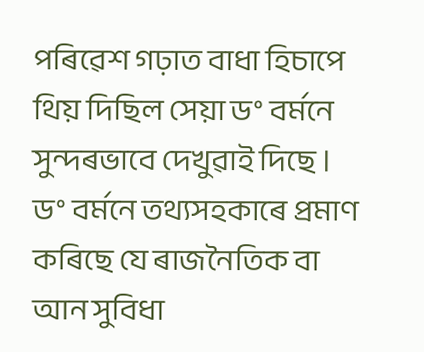পৰিৱেশ গঢ়াত বাধা হিচাপে থিয় দিছিল সেয়া ড° বৰ্মনে সুন্দৰভাবে দেখুৱাই দিছে । ড° বৰ্মনে তথ্যসহকাৰে প্ৰমাণ কৰিছে যে ৰাজনৈতিক বা আন সুবিধা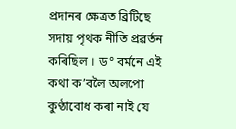প্ৰদানৰ ক্ষেত্ৰত ব্ৰিটিছে সদায় পৃথক নীতি প্ৰৱৰ্তন কৰিছিল । ড° বৰ্মনে এই কথা ক’বলৈ অলপো কুণ্ঠাবোধ কৰা নাই যে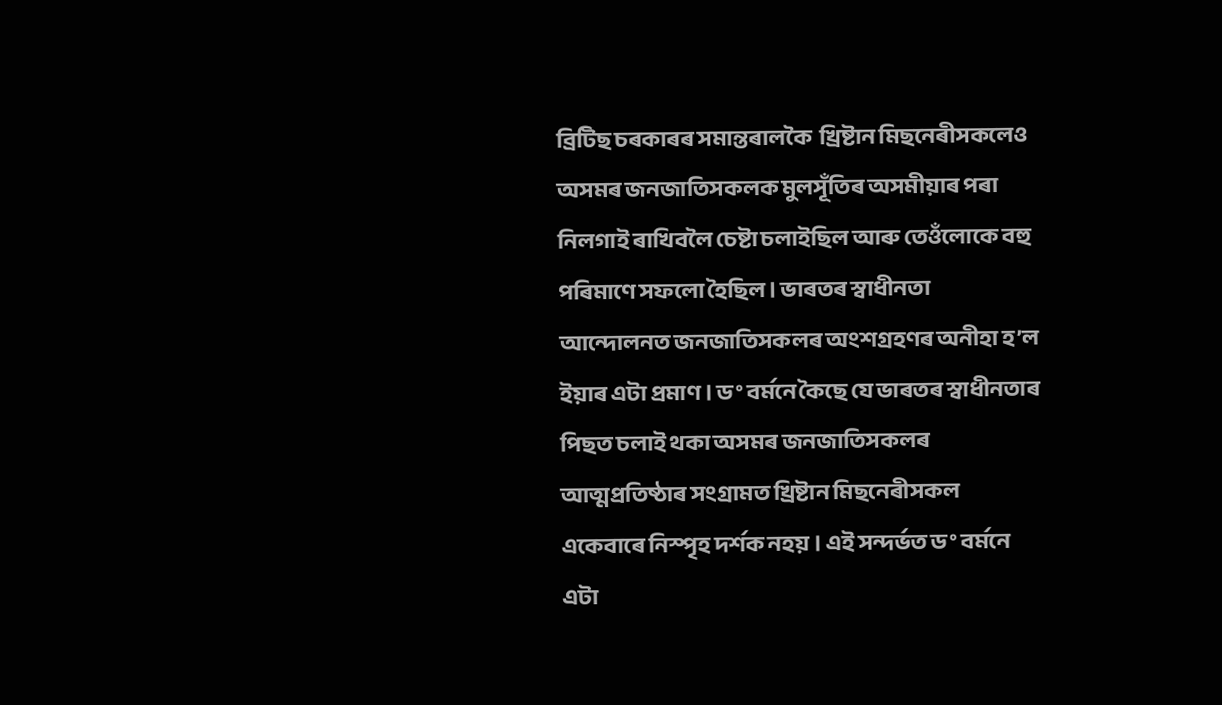ব্ৰিটিছ চৰকাৰৰ সমান্তৰালকৈ  খ্ৰিষ্টান মিছনেৰীসকলেও অসমৰ জনজাতিসকলক মুলসূঁতিৰ অসমীয়াৰ পৰা নিলগাই ৰাখিবলৈ চেষ্টা চলাইছিল আৰু তেওঁলোকে বহু পৰিমাণে সফলো হৈছিল । ভাৰতৰ স্বাধীনতা আন্দোলনত জনজাতিসকলৰ অংশগ্ৰহণৰ অনীহা হ’ল ইয়াৰ এটা প্ৰমাণ । ড° বৰ্মনে কৈছে যে ভাৰতৰ স্বাধীনতাৰ পিছত চলাই থকা অসমৰ জনজাতিসকলৰ আত্মপ্ৰতিষ্ঠাৰ সংগ্ৰামত খ্ৰিষ্টান মিছনেৰীসকল একেবাৰে নিস্পৃহ দৰ্শক নহয় । এই সন্দৰ্ভত ড° বৰ্মনে এটা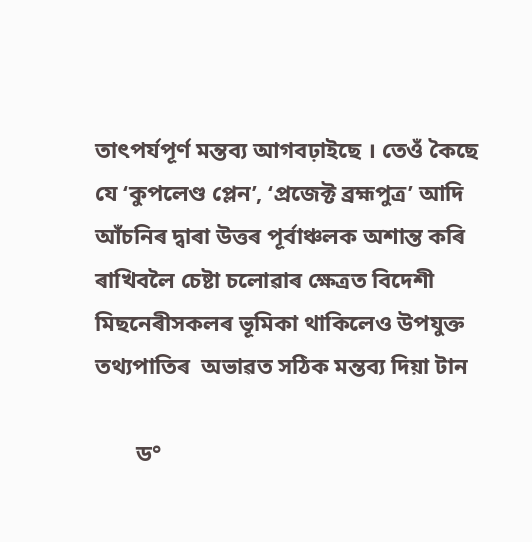তাৎপৰ্যপূৰ্ণ মন্তব্য আগবঢ়াইছে । তেওঁ কৈছে যে ‘কুপলেণ্ড প্লেন’, ‘প্ৰজেক্ট ব্ৰহ্মপুত্ৰ’ আদি আঁচনিৰ দ্বাৰা উত্তৰ পূৰ্বাঞ্চলক অশান্ত কৰি ৰাখিবলৈ চেষ্টা চলোৱাৰ ক্ষেত্ৰত বিদেশী মিছনেৰীসকলৰ ভূমিকা থাকিলেও উপযুক্ত তথ্যপাতিৰ  অভাৱত সঠিক মন্তব্য দিয়া টান

       ড°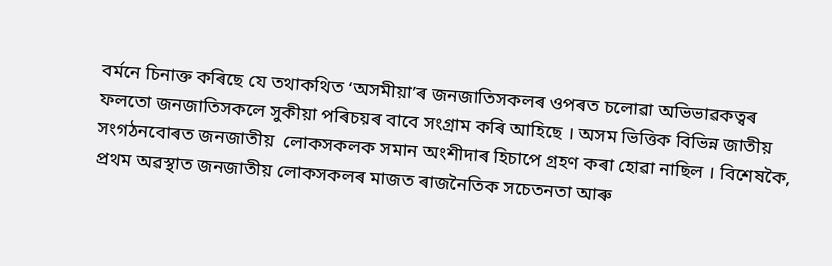বৰ্মনে চিনাক্ত কৰিছে যে তথাকথিত ‘অসমীয়া’ৰ জনজাতিসকলৰ ওপৰত চলোৱা অভিভাৱকত্বৰ ফলতো জনজাতিসকলে সুকীয়া পৰিচয়ৰ বাবে সংগ্ৰাম কৰি আহিছে । অসম ভিত্তিক বিভিন্ন জাতীয় সংগঠনবোৰত জনজাতীয়  লোকসকলক সমান অংশীদাৰ হিচাপে গ্ৰহণ কৰা হোৱা নাছিল । বিশেষকৈ, প্ৰথম অৱস্থাত জনজাতীয় লোকসকলৰ মাজত ৰাজনৈতিক সচেতনতা আৰু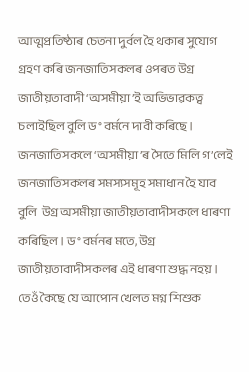আত্মপ্ৰতিষ্ঠাৰ চেতনা দুৰ্বল হৈ থকাৰ সুযোগ গ্ৰহণ কৰি জনজাতিসকলৰ ওপৰত উগ্ৰ জাতীয়তাবাদী ‘অসমীয়া’ই অভিভাৱকত্ব চলাইছিল বুলি ড° বৰ্মনে দাবী কৰিছে ।  জনজাতিসকলে ‘অসমীয়া’ৰ সৈতে মিলি গ’লেই জনজাতিসকলৰ সমস্যসমূহ সমাধান হৈ যাব বুলি  উগ্ৰ অসমীয়া জাতীয়তাবাদীসকলে ধাৰণা কৰিছিল । ড° বৰ্মনৰ মতে, উগ্ৰ জাতীয়তাবাদীসকলৰ এই ধাৰণা শুদ্ধ নহয় । তেওঁ কৈছে যে আপোন খেলত মগ্ন শিশুক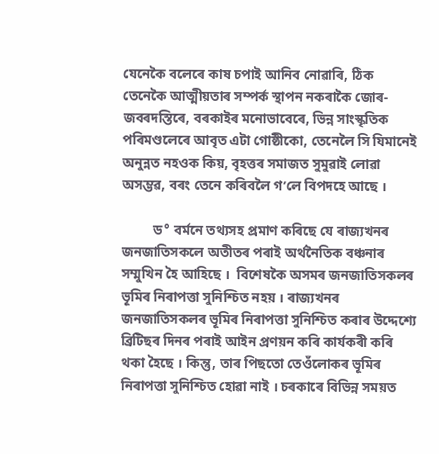যেনেকৈ বলেৰে কাষ চপাই আনিব নোৱাৰি, ঠিক তেনেকৈ আত্মীয়তাৰ সম্পৰ্ক স্থাপন নকৰাকৈ জোৰ-জবৰদস্তিৰে, বৰকাইৰ মনোভাবেৰে, ভিন্ন সাংস্কৃতিক পৰিমণ্ডলেৰে আবৃত এটা গোষ্ঠীকো, তেনেলৈ সি যিমানেই অনুন্নত নহওক কিয়, বৃহত্তৰ সমাজত সুমুৱাই লোৱা অসম্ভৱ, বৰং তেনে কৰিবলৈ গ’লে বিপদহে আছে ।

         ড° বৰ্মনে তথ্যসহ প্ৰমাণ কৰিছে যে ৰাজ্যখনৰ জনজাতিসকলে অতীতৰ পৰাই অৰ্থনৈতিক বঞ্চনাৰ সম্মুখিন হৈ আহিছে ।  বিশেষকৈ অসমৰ জনজাতিসকলৰ ভূমিৰ নিৰাপত্তা সুনিশ্চিত নহয় । ৰাজ্যখনৰ জনজাতিসকলৰ ভূমিৰ নিৰাপত্তা সুনিশ্চিত কৰাৰ উদ্দেশ্যে ব্ৰিটিছৰ দিনৰ পৰাই আইন প্ৰণয়ন কৰি কাৰ্যকৰী কৰি থকা হৈছে । কিন্তু, তাৰ পিছতো তেওঁলোকৰ ভূমিৰ নিৰাপত্তা সুনিশ্চিত হোৱা নাই । চৰকাৰে বিভিন্ন সময়ত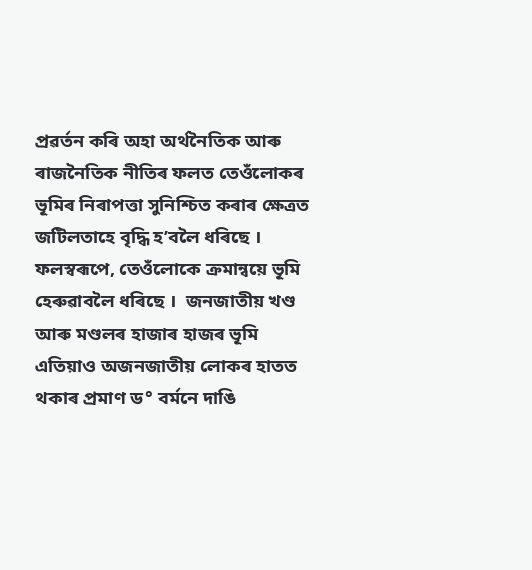প্ৰৱৰ্তন কৰি অহা অৰ্থনৈতিক আৰু ৰাজনৈতিক নীতিৰ ফলত তেওঁলোকৰ ভূমিৰ নিৰাপত্তা সুনিশ্চিত কৰাৰ ক্ষেত্ৰত জটিলতাহে বৃদ্ধি হ’বলৈ ধৰিছে । ফলস্বৰূপে, তেওঁলোকে ক্ৰমান্বয়ে ভূমি হেৰুৱাবলৈ ধৰিছে ।  জনজাতীয় খণ্ড আৰু মণ্ডলৰ হাজাৰ হাজৰ ভূমি এতিয়াও অজনজাতীয় লোকৰ হাতত থকাৰ প্ৰমাণ ড° বৰ্মনে দাঙি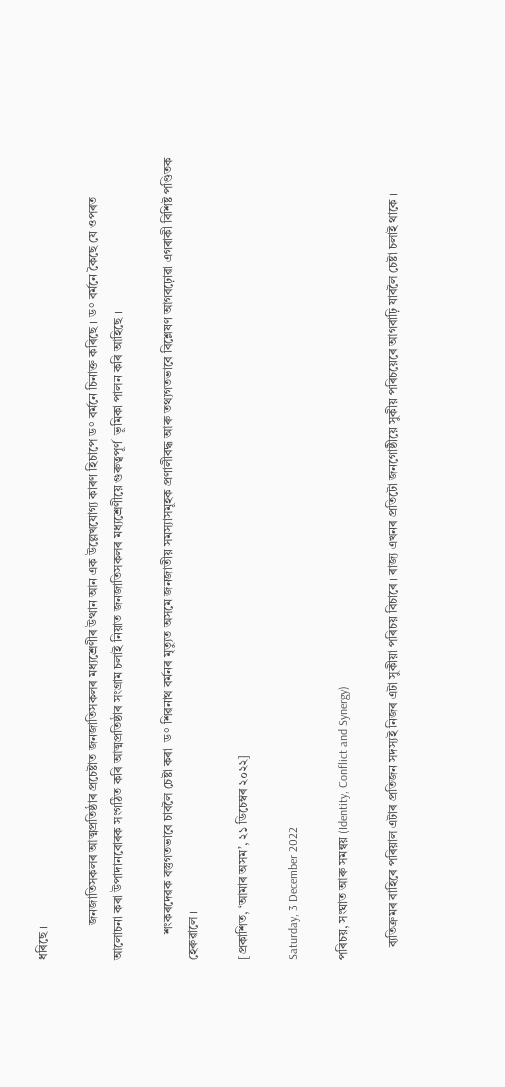ধৰিছে ।

           জনজাতিসকলৰ আত্মপ্ৰতিষ্ঠাৰ প্ৰচেষ্টাত জনজাতিসকলৰ মধ্যশ্ৰেণীৰ উত্থান আন এক উল্লেখযোগ্য কাৰণ হিচাপে ড° বৰ্মনে চিনাক্ত কৰিছে । ড° বৰ্মনে কৈছে যে ওপৰত আলোচনা কৰা উপাদানবোৰক সংগঠিত কৰি আত্মপ্ৰতিষ্ঠাৰ সংগ্ৰাম চলাই নিয়াত জনজাতিসকলৰ মধ্যশ্ৰেণীয়ে গুৰুত্বপূৰ্ণ  ভূমিকা পালন কৰি আহিছে ।

        শংকৰদেৱক বস্তুগতভাবে চাবলৈ চেষ্টা কৰা  ড° শিৱনাথ বৰ্মনৰ মৃত্যুত অসমে জনজাতীয় সমস্যাসমূহক প্ৰণালীবদ্ধ আৰু তথ্যগতভাবে বিশ্লেষণ আগবঢ়োৱা এগৰাকী বিশিষ্ট পণ্ডিতক হেৰুৱালে ।

[প্ৰকাশিত, ‘আমাৰ অসম’, ২১ ডিচেম্বৰ ২০২২]

Saturday, 3 December 2022

পৰিচয়, সংঘাত আৰু সমন্বয় (Identity, Conflict and Synergy)

    ব্যতিক্ৰমৰ বাহিৰে পৰিয়াল এটাৰ প্ৰতিজন সদস্যই নিজৰ এটা সুকীয়া পৰিচয় বিচাৰে । ৰাজ্য এখনৰ প্ৰতিটো জনগোষ্ঠীয়ে সুকীয় পৰিচয়েৰে আগবাঢ়ি যাবলৈ চেষ্টা চলাই থাকে ।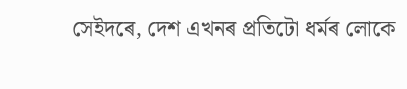সেইদৰে, দেশ এখনৰ প্ৰতিটো ধৰ্মৰ লোকে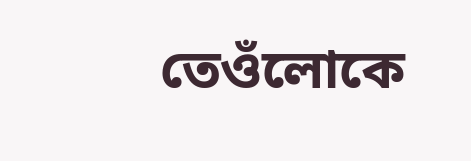তেওঁলোকে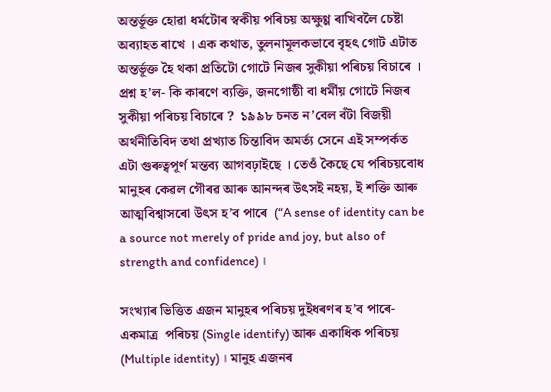অন্তৰ্ভূক্ত হোৱা ধৰ্মটোৰ স্বকীয় পৰিচয় অক্ষুণ্ণ ৰাখিবলৈ চেষ্টা অব্যাহত ৰাখে । এক কথাত, তুলনামূলকভাবে বৃহৎ গোট এটাত অন্তৰ্ভূক্ত হৈ থকা প্ৰতিটো গোটে নিজৰ সুকীয়া পৰিচয় বিচাৰে ।  প্ৰশ্ন হ’ল- কি কাৰণে ব্যক্তি, জনগোষ্ঠী বা ধৰ্মীয় গোটে নিজৰ সুকীয়া পৰিচয় বিচাৰে ?  ১৯৯৮ চনত ন’বেল বঁটা বিজয়ী অৰ্থনীতিবিদ তথা প্ৰখ্যাত চিন্তাবিদ অমৰ্ত্য সেনে এই সম্পৰ্কত এটা গুৰুত্বপূৰ্ণ মন্তব্য আগবঢ়াইছে । তেওঁ কৈছে যে পৰিচয়বোধ মানুহৰ কেৱল গৌৰৱ আৰু আনন্দৰ উৎসই নহয়, ই শক্তি আৰু আত্মবিশ্বাসৰো উৎস হ’ব পাৰে  (“A sense of identity can be a source not merely of pride and joy, but also of strength and confidence) ।

সংখ্যাৰ ভিত্তিত এজন মানুহৰ পৰিচয় দুইধৰণৰ হ’ব পাৰে-একমাত্ৰ  পৰিচয় (Single identify) আৰু একাধিক পৰিচয় (Multiple identity) । মানুহ এজনৰ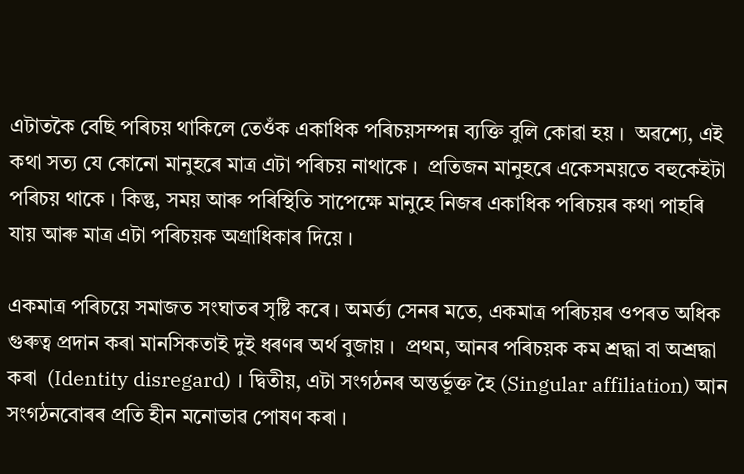এটাতকৈ বেছি পৰিচয় থাকিলে তেওঁক একাধিক পৰিচয়সম্পন্ন ব্যক্তি বুলি কোৱা হয় ।  অৱশ্যে, এই কথা সত্য যে কোনো মানুহৰে মাত্ৰ এটা পৰিচয় নাথাকে ।  প্ৰতিজন মানুহৰে একেসময়তে বহুকেইটা পৰিচয় থাকে । কিন্তু, সময় আৰু পৰিস্থিতি সাপেক্ষে মানুহে নিজৰ একাধিক পৰিচয়ৰ কথা পাহৰি যায় আৰু মাত্ৰ এটা পৰিচয়ক অগ্ৰাধিকাৰ দিয়ে ।

একমাত্ৰ পৰিচয়ে সমাজত সংঘাতৰ সৃষ্টি কৰে । অমৰ্ত্য সেনৰ মতে, একমাত্ৰ পৰিচয়ৰ ওপৰত অধিক গুৰুত্ব প্ৰদান কৰা মানসিকতাই দুই ধৰণৰ অৰ্থ বুজায় ।  প্ৰথম, আনৰ পৰিচয়ক কম শ্ৰদ্ধা বা অশ্ৰদ্ধা কৰা  (Identity disregard) । দ্বিতীয়, এটা সংগঠনৰ অন্তৰ্ভূক্ত হৈ (Singular affiliation) আন সংগঠনবোৰৰ প্ৰতি হীন মনোভাৱ পোষণ কৰা ।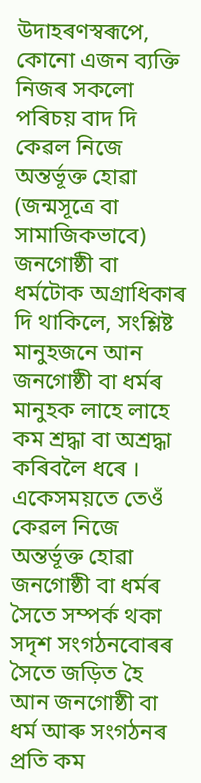উদাহৰণস্বৰূপে, কোনো এজন ব্যক্তি নিজৰ সকলো পৰিচয় বাদ দি কেৱল নিজে অন্তৰ্ভূক্ত হোৱা (জন্মসূত্ৰে বা সামাজিকভাবে) জনগোষ্ঠী বা ধৰ্মটোক অগ্ৰাধিকাৰ দি থাকিলে, সংশ্লিষ্ট মানুহজনে আন জনগোষ্ঠী বা ধৰ্মৰ মানুহক লাহে লাহে কম শ্ৰদ্ধা বা অশ্ৰদ্ধা কৰিবলৈ ধৰে । একেসময়তে তেওঁ কেৱল নিজে অন্তৰ্ভূক্ত হোৱা জনগোষ্ঠী বা ধৰ্মৰ সৈতে সম্পৰ্ক থকা সদৃশ সংগঠনবোৰৰ সৈতে জড়িত হৈ  আন জনগোষ্ঠী বা ধৰ্ম আৰু সংগঠনৰ প্ৰতি কম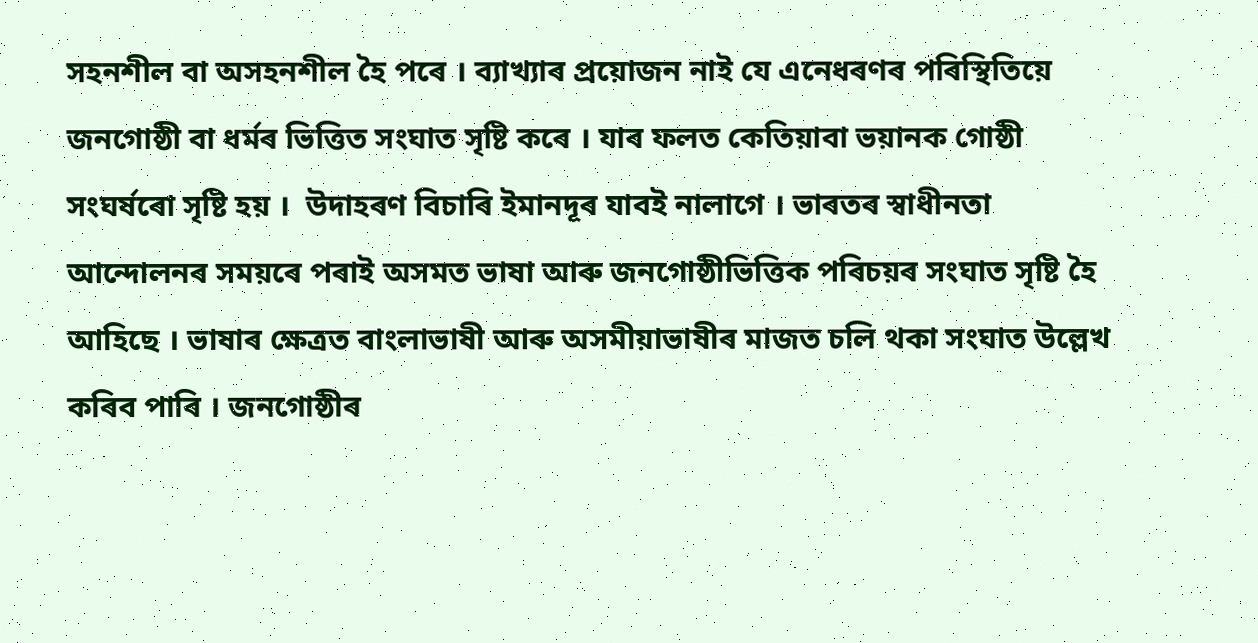সহনশীল বা অসহনশীল হৈ পৰে । ব্যাখ্যাৰ প্ৰয়োজন নাই যে এনেধৰণৰ পৰিস্থিতিয়ে জনগোষ্ঠী বা ধৰ্মৰ ভিত্তিত সংঘাত সৃষ্টি কৰে । যাৰ ফলত কেতিয়াবা ভয়ানক গোষ্ঠী সংঘৰ্ষৰো সৃষ্টি হয় ।  উদাহৰণ বিচাৰি ইমানদূৰ যাবই নালাগে । ভাৰতৰ স্বাধীনতা আন্দোলনৰ সময়ৰে পৰাই অসমত ভাষা আৰু জনগোষ্ঠীভিত্তিক পৰিচয়ৰ সংঘাত সৃষ্টি হৈ আহিছে । ভাষাৰ ক্ষেত্ৰত বাংলাভাষী আৰু অসমীয়াভাষীৰ মাজত চলি থকা সংঘাত উল্লেখ কৰিব পাৰি । জনগোষ্ঠীৰ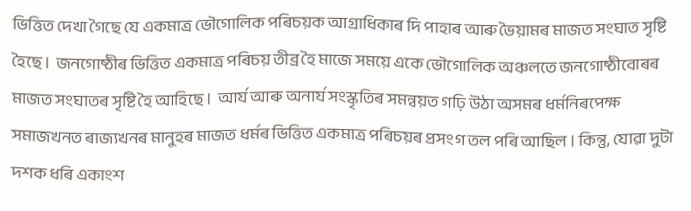ভিত্তিত দেখা গৈছে যে একমাত্ৰ ভৌগোলিক পৰিচয়ক আগ্ৰাধিকাৰ দি পাহাৰ আৰু ভৈয়ামৰ মাজত সংঘাত সৃষ্টি হৈছে ।  জনগোষ্ঠীৰ ভিত্তিত একমাত্ৰ পৰিচয় তীব্ৰ হৈ মাজে সময়ে একে ভৌগোলিক অঞ্চলতে জনগোষ্ঠীবোৰৰ মাজত সংঘাতৰ সৃষ্টি হৈ আহিছে ।  আৰ্য আৰু অনাৰ্য সংস্কৃতিৰ সমন্বয়ত গঢ়ি উঠা অসমৰ ধৰ্মনিৰপেক্ষ সমাজখনত ৰাজ্যখনৰ মানুহৰ মাজত ধৰ্মৰ ভিত্তিত একমাত্ৰ পৰিচয়ৰ প্ৰসংগ তল পৰি আছিল । কিন্তু, যোৱা দুটা দশক ধৰি একাংশ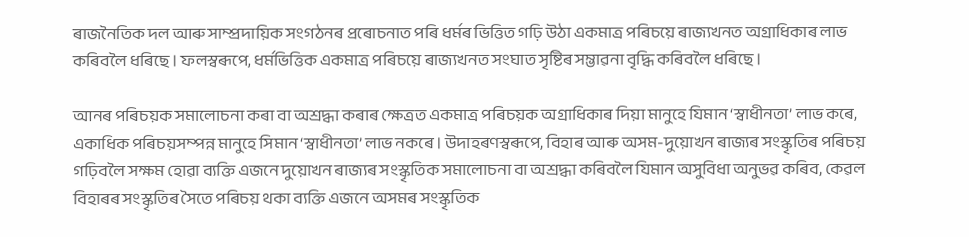ৰাজনৈতিক দল আৰু সাম্প্ৰদায়িক সংগঠনৰ প্ৰৰোচনাত পৰি ধৰ্মৰ ভিত্তিত গঢ়ি উঠা একমাত্ৰ পৰিচয়ে ৰাজ্যখনত অগ্ৰাধিকাৰ লাভ কৰিবলৈ ধৰিছে । ফলস্বৰূপে, ধৰ্মভিত্তিক একমাত্ৰ পৰিচয়ে ৰাজ্যখনত সংঘাত সৃষ্টিৰ সম্ভাৱনা বৃদ্ধি কৰিবলৈ ধৰিছে ।

আনৰ পৰিচয়ক সমালোচনা কৰা বা অশ্ৰদ্ধা কৰাৰ ক্ষেত্ৰত একমাত্ৰ পৰিচয়ক অগ্ৰাধিকাৰ দিয়া মানুহে যিমান ‘স্বাধীনতা’ লাভ কৰে, একাধিক পৰিচয়সম্পন্ন মানুহে সিমান ‘স্বাধীনতা’ লাভ নকৰে । উদাহৰণস্বৰূপে, বিহাৰ আৰু অসম-দুয়োখন ৰাজ্যৰ সংস্কৃতিৰ পৰিচয় গঢ়িবলৈ সক্ষম হোৱা ব্যক্তি এজনে দুয়োখন ৰাজ্যৰ সংস্কৃতিক সমালোচনা বা অশ্ৰদ্ধা কৰিবলৈ যিমান অসুবিধা অনুভৱ কৰিব, কেৱল বিহাৰৰ সংস্কৃতিৰ সৈতে পৰিচয় থকা ব্যক্তি এজনে অসমৰ সংস্কৃতিক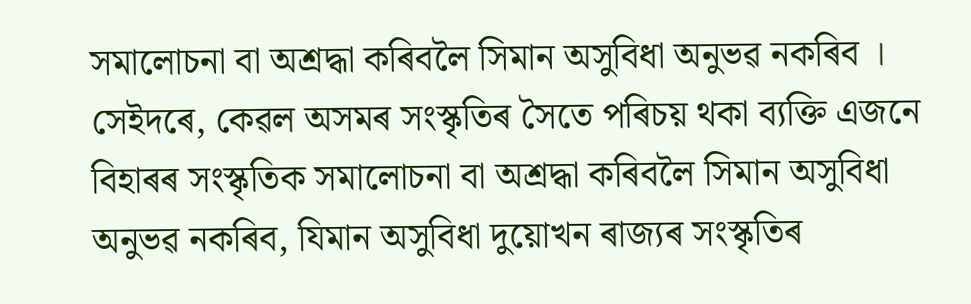সমালোচনা বা অশ্ৰদ্ধা কৰিবলৈ সিমান অসুবিধা অনুভৱ নকৰিব । সেইদৰে, কেৱল অসমৰ সংস্কৃতিৰ সৈতে পৰিচয় থকা ব্যক্তি এজনে বিহাৰৰ সংস্কৃতিক সমালোচনা বা অশ্ৰদ্ধা কৰিবলৈ সিমান অসুবিধা অনুভৱ নকৰিব, যিমান অসুবিধা দুয়োখন ৰাজ্যৰ সংস্কৃতিৰ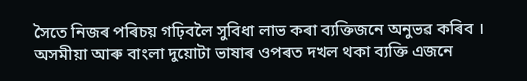সৈতে নিজৰ পৰিচয় গঢ়িবলৈ সুবিধা লাভ কৰা ব্যক্তিজনে অনুভৱ কৰিব । অসমীয়া আৰু বাংলা দুয়োটা ভাষাৰ ওপৰত দখল থকা ব্যক্তি এজনে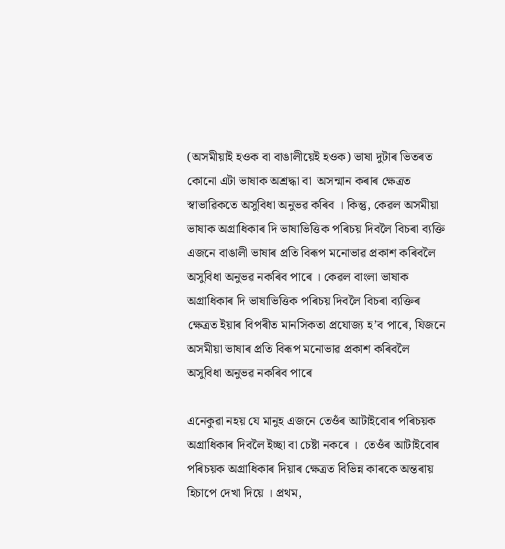(অসমীয়াই হওক বা বাঙালীয়েই হওক) ভাষা দুটাৰ ভিতৰত কোনো এটা ভাষাক অশ্ৰদ্ধা বা  অসন্মান কৰাৰ ক্ষেত্ৰত স্বাভাৱিকতে অসুবিধা অনুভৱ কৰিব । কিন্তু, কেৱল অসমীয়া ভাষাক অগ্ৰাধিকাৰ দি ভাষাভিত্তিক পৰিচয় দিবলৈ বিচৰা ব্যক্তি এজনে বাঙালী ভাষাৰ প্ৰতি বিৰূপ মনোভাৱ প্ৰকাশ কৰিবলৈ অসুবিধা অনুভৱ নকৰিব পাৰে । কেৱল বাংলা ভাষাক অগ্ৰাধিকাৰ দি ভাষাভিত্তিক পৰিচয় দিবলৈ বিচৰা ব্যক্তিৰ ক্ষেত্ৰত ইয়াৰ বিপৰীত মানসিকতা প্ৰযোজ্য হ’ব পাৰে, যিজনে অসমীয়া ভাষাৰ প্ৰতি বিৰূপ মনোভাৱ প্ৰকাশ কৰিবলৈ অসুবিধা অনুভৱ নকৰিব পাৰে

এনেকুৱা নহয় যে মানুহ এজনে তেওঁৰ আটাইবোৰ পৰিচয়ক অগ্ৰাধিকাৰ দিবলৈ ইচ্ছা বা চেষ্টা নকৰে ।  তেওঁৰ আটাইবোৰ পৰিচয়ক অগ্ৰাধিকাৰ দিয়াৰ ক্ষেত্ৰত বিভিন্ন কাৰকে অন্তৰায় হিচাপে দেখা দিয়ে । প্ৰথম,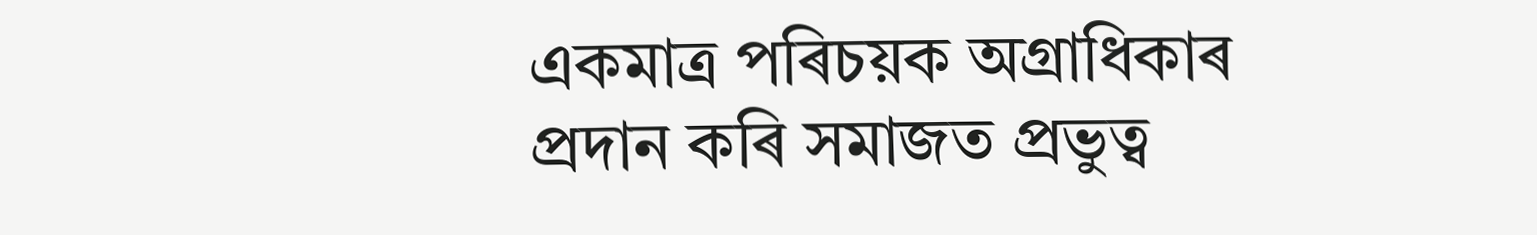একমাত্ৰ পৰিচয়ক অগ্ৰাধিকাৰ প্ৰদান কৰি সমাজত প্ৰভুত্ব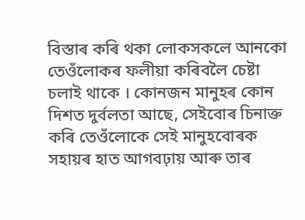বিস্তাৰ কৰি থকা লোকসকলে আনকো তেওঁলোকৰ ফলীয়া কৰিবলৈ চেষ্টা চলাই থাকে । কোনজন মানুহৰ কোন দিশত দুৰ্বলতা আছে, সেইবোৰ চিনাক্ত কৰি তেওঁলোকে সেই মানুহবোৰক সহায়ৰ হাত আগবঢ়ায় আৰু তাৰ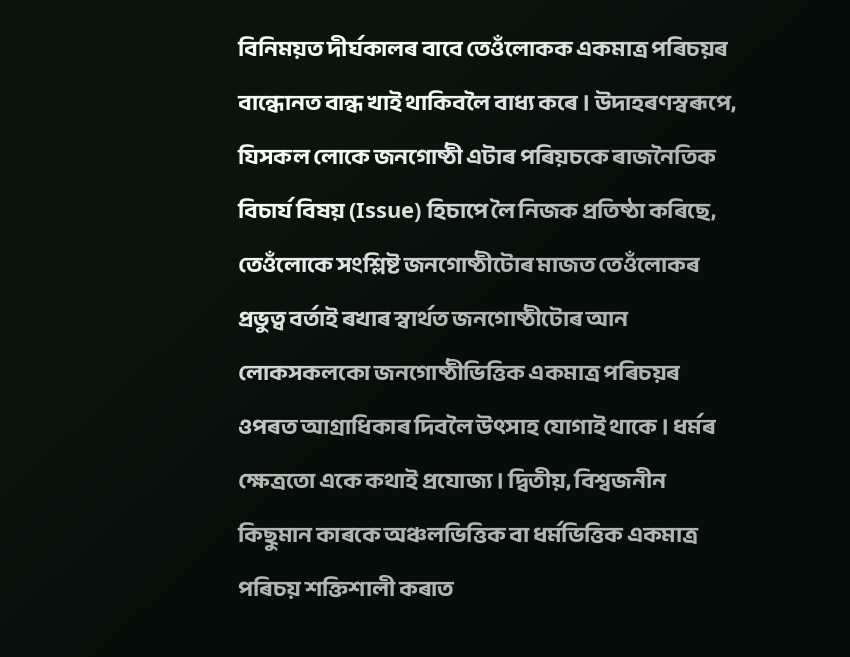বিনিময়ত দীৰ্ঘকালৰ বাবে তেওঁলোকক একমাত্ৰ পৰিচয়ৰ বান্ধোনত বান্ধ খাই থাকিবলৈ বাধ্য কৰে । উদাহৰণস্বৰূপে, যিসকল লোকে জনগোষ্ঠী এটাৰ পৰিয়চকে ৰাজনৈতিক বিচাৰ্য বিষয় (Issue) হিচাপে লৈ নিজক প্ৰতিষ্ঠা কৰিছে, তেওঁলোকে সংশ্লিষ্ট জনগোষ্ঠীটোৰ মাজত তেওঁলোকৰ প্ৰভুত্ব বৰ্তাই ৰখাৰ স্বাৰ্থত জনগোষ্ঠীটোৰ আন লোকসকলকো জনগোষ্ঠীভিত্তিক একমাত্ৰ পৰিচয়ৰ ওপৰত আগ্ৰাধিকাৰ দিবলৈ উৎসাহ যোগাই থাকে । ধৰ্মৰ ক্ষেত্ৰতো একে কথাই প্ৰযোজ্য । দ্বিতীয়, বিশ্বজনীন কিছুমান কাৰকে অঞ্চলভিত্তিক বা ধৰ্মভিত্তিক একমাত্ৰ পৰিচয় শক্তিশালী কৰাত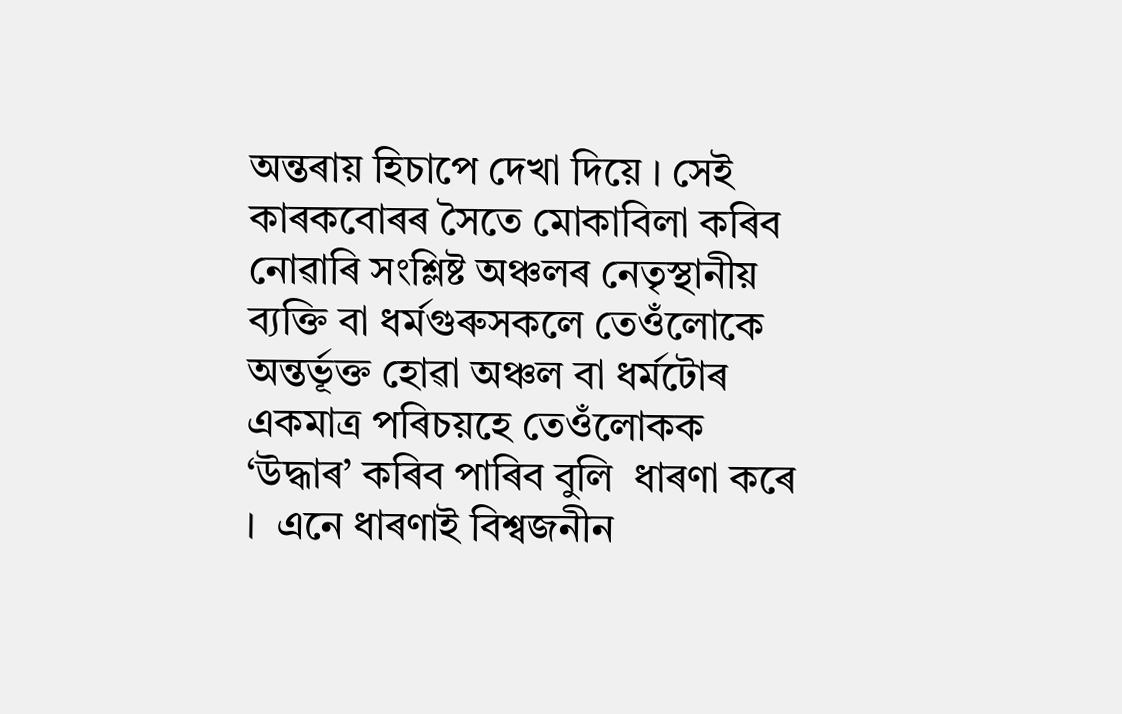অন্তৰায় হিচাপে দেখা দিয়ে । সেই কাৰকবোৰৰ সৈতে মোকাবিলা কৰিব নোৱাৰি সংশ্লিষ্ট অঞ্চলৰ নেতৃস্থানীয় ব্যক্তি বা ধৰ্মগুৰুসকলে তেওঁলোকে অন্তৰ্ভূক্ত হোৱা অঞ্চল বা ধৰ্মটোৰ একমাত্ৰ পৰিচয়হে তেওঁলোকক ‘উদ্ধাৰ’ কৰিব পাৰিব বুলি  ধাৰণা কৰে ।  এনে ধাৰণাই বিশ্বজনীন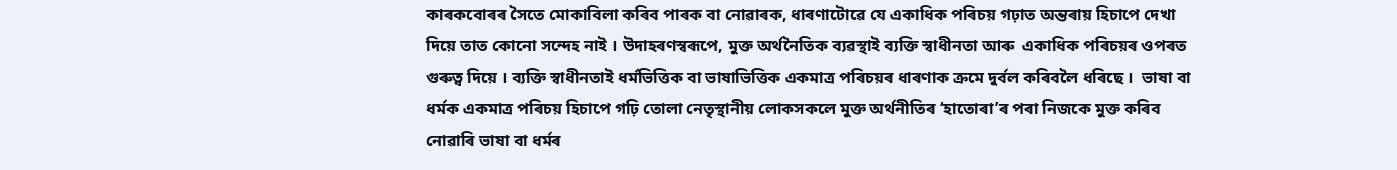কাৰকবোৰৰ সৈতে মোকাবিলা কৰিব পাৰক বা নোৱাৰক, ধাৰণাটোৱে যে একাধিক পৰিচয় গঢ়াত অন্তৰায় হিচাপে দেখা দিয়ে তাত কোনো সন্দেহ নাই । উদাহৰণস্বৰূপে, মুক্ত অৰ্থনৈতিক ব্যৱস্থাই ব্যক্তি স্বাধীনতা আৰু  একাধিক পৰিচয়ৰ ওপৰত গুৰুত্ব দিয়ে । ব্যক্তি স্বাধীনতাই ধৰ্মভিত্তিক বা ভাষাভিত্তিক একমাত্ৰ পৰিচয়ৰ ধাৰণাক ক্ৰমে দুৰ্বল কৰিবলৈ ধৰিছে ।  ভাষা বা ধৰ্মক একমাত্ৰ পৰিচয় হিচাপে গঢ়ি তোলা নেতৃস্থানীয় লোকসকলে মুক্ত অৰ্থনীতিৰ ‘হাতোৰা’ৰ পৰা নিজকে মুক্ত কৰিব নোৱাৰি ভাষা বা ধৰ্মৰ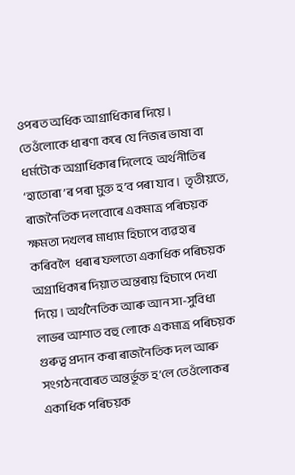ওপৰত অধিক আগ্ৰাধিকাৰ দিয়ে । তেওঁলোকে ধাৰণা কৰে যে নিজৰ ভাষা বা ধৰ্মটোক অগ্ৰাধিকাৰ দিলেহে  অৰ্থনীতিৰ ‘হাতোৰা’ৰ পৰা মুক্ত হ’ব পৰা যাব ।  তৃতীয়তে, ৰাজনৈতিক দলবোৰে একমাত্ৰ পৰিচয়ক ক্ষমতা দখলৰ মাধ্যম হিচাপে ব্যৱহাৰ কৰিবলৈ  ধৰাৰ ফলতো একাধিক পৰিচয়ক অগ্ৰাধিকাৰ দিয়াত অন্তৰায় হিচাপে দেখা দিয়ে । অৰ্থনৈতিক আৰু আন সা-সুবিধা লাভৰ আশাত বহু লোকে একমাত্ৰ পৰিচয়ক গুৰুত্ব প্ৰদান কৰা ৰাজনৈতিক দল আৰু সংগঠনবোৰত অন্তৰ্ভূক্ত হ’লে তেওঁলোকৰ একাধিক পৰিচয়ক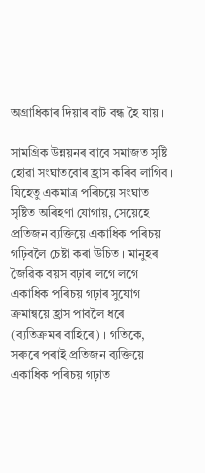অগ্ৰাধিকাৰ দিয়াৰ বাট বন্ধ হৈ যায় ।

সামগ্ৰিক উন্নয়নৰ বাবে সমাজত সৃষ্টি হোৱা সংঘাতবোৰ হ্ৰাস কৰিব লাগিব । যিহেতু একমাত্ৰ পৰিচয়ে সংঘাত সৃষ্টিত অৰিহণা যোগায়, সেয়েহে প্ৰতিজন ব্যক্তিয়ে একাধিক পৰিচয় গঢ়িবলৈ চেষ্টা কৰা উচিত । মানুহৰ জৈৱিক বয়স বঢ়াৰ লগে লগে একাধিক পৰিচয় গঢ়াৰ সুযোগ ক্ৰমান্বয়ে হ্ৰাস পাবলৈ ধৰে (ব্যতিক্ৰমৰ বাহিৰে) । গতিকে, সৰুৰে পৰাই প্ৰতিজন ব্যক্তিয়ে একাধিক পৰিচয় গঢ়াত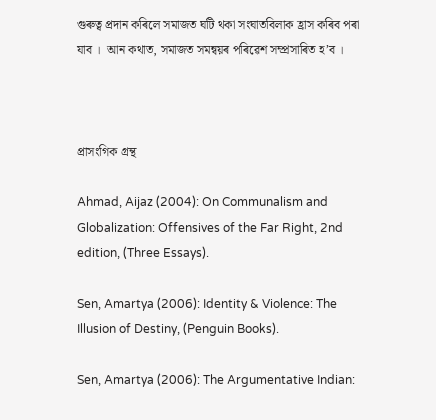গুৰুত্ব প্ৰদান কৰিলে সমাজত ঘটি থকা সংঘাতবিলাক হ্ৰাস কৰিব পৰা যাব ।  আন কথাত, সমাজত সমন্বয়ৰ পৰিৱেশ সম্প্ৰসাৰিত হ’ব ।



প্ৰাসংগিক গ্ৰন্থ

Ahmad, Aijaz (2004): On Communalism and Globalization: Offensives of the Far Right, 2nd edition, (Three Essays).

Sen, Amartya (2006): Identity & Violence: The Illusion of Destiny, (Penguin Books).

Sen, Amartya (2006): The Argumentative Indian: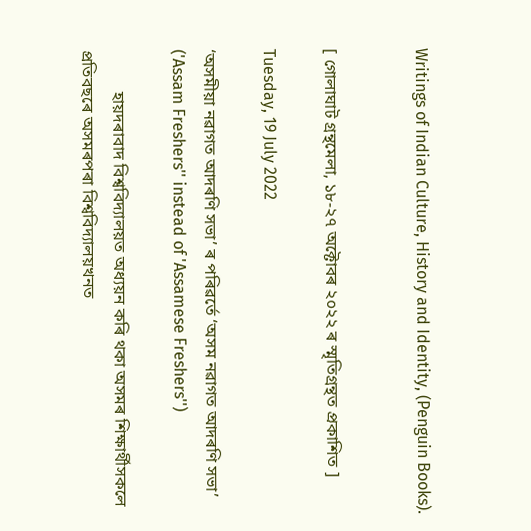Writings of Indian Culture, History and Identity, (Penguin Books).


[ গোলাঘাট গ্ৰন্থমেলা, ১৮-২৭ অক্টোবৰ ২০২২ ৰ স্মৃতিগ্ৰন্থত প্ৰকাশিত ]

Tuesday, 19 July 2022

‘অসমীয়া নৱাগত আদৰণি সভা’ ৰ পৰিৱৰ্তে ‘অসম নৱাগত আদৰণি সভা’ ('Assam Freshers'' instead of 'Assamese Freshers'')

          হায়দৰাবাদ বিশ্ববিদ্যালয়ত অধ্যয়ন কৰি থকা অসমৰ শিক্ষাৰ্থীসকলে প্ৰতিবছৰে অসমৰপৰা বিশ্ববিদ্যালয়খনত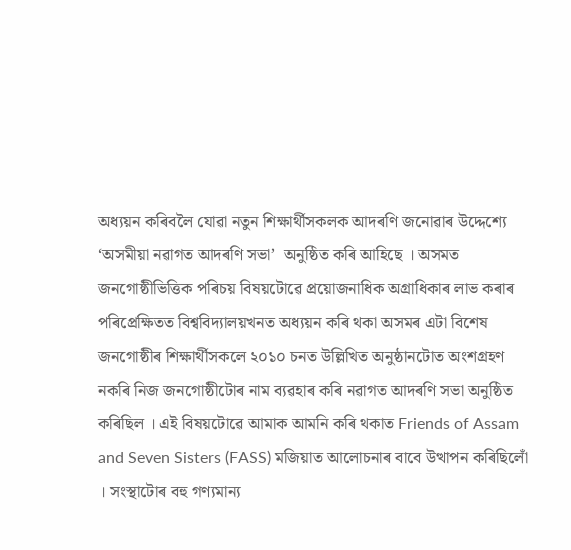অধ্যয়ন কৰিবলৈ যোৱা নতুন শিক্ষাৰ্থীসকলক আদৰণি জনোৱাৰ উদ্দেশ্যে ‘অসমীয়া নৱাগত আদৰণি সভা’  অনুষ্ঠিত কৰি আহিছে । অসমত জনগোষ্ঠীভিত্তিক পৰিচয় বিষয়টোৱে প্ৰয়োজনাধিক অগ্ৰাধিকাৰ লাভ কৰাৰ পৰিপ্ৰেক্ষিতত বিশ্ববিদ্যালয়খনত অধ্যয়ন কৰি থকা অসমৰ এটা বিশেষ জনগোষ্ঠীৰ শিক্ষাৰ্থীসকলে ২০১০ চনত উল্লিখিত অনুষ্ঠানটোত অংশগ্ৰহণ নকৰি নিজ জনগোষ্ঠীটোৰ নাম ব্যৱহাৰ কৰি নৱাগত আদৰণি সভা অনুষ্ঠিত কৰিছিল । এই বিষয়টোৱে আমাক আমনি কৰি থকাত Friends of Assam and Seven Sisters (FASS) মজিয়াত আলোচনাৰ বাবে উত্থাপন কৰিছিলোঁ । সংস্থাটোৰ বহু গণ্যমান্য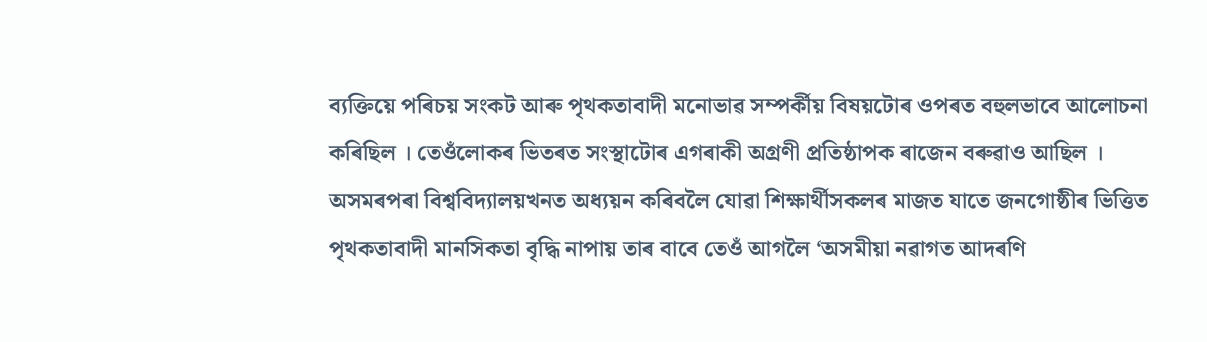ব্যক্তিয়ে পৰিচয় সংকট আৰু পৃথকতাবাদী মনোভাৱ সম্পৰ্কীয় বিষয়টোৰ ওপৰত বহুলভাবে আলোচনা কৰিছিল । তেওঁলোকৰ ভিতৰত সংস্থাটোৰ এগৰাকী অগ্ৰণী প্ৰতিষ্ঠাপক ৰাজেন বৰুৱাও আছিল । অসমৰপৰা বিশ্ববিদ্যালয়খনত অধ্যয়ন কৰিবলৈ যোৱা শিক্ষাৰ্থীসকলৰ মাজত যাতে জনগোষ্ঠীৰ ভিত্তিত পৃথকতাবাদী মানসিকতা বৃদ্ধি নাপায় তাৰ বাবে তেওঁ আগলৈ ‘অসমীয়া নৱাগত আদৰণি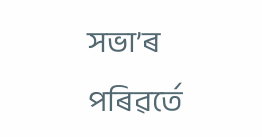সভা’ৰ পৰিৱৰ্তে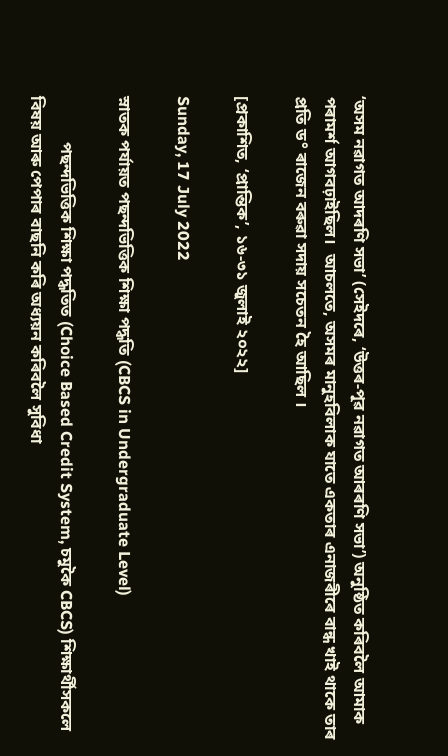‘অসম নৱাগত আদৰণি সভা’ (সেইদৰে, ‘উত্তৰ-পূৱ নৱাগত আৰৰণি সভা’) অনুষ্ঠিত কৰিবলৈ আমাক পৰামৰ্শ আগবঢ়াইছিল।  আচলতে, অসমৰ মানুহবিলাক যাতে একতাৰ এনাজৰীৰে বান্ধ খাই থাকে তাৰ প্ৰতি ড° ৰাজেন বৰুৱা সদায় সচেতন হৈ আছিল ।

[প্ৰকাশিত, ‘প্ৰান্তিক’, ১৬-৩১ জুলাই ২০২২]

Sunday, 17 July 2022

স্নাতক পৰ্যায়ত পছন্দভিত্তিক শিক্ষা পদ্ধতি (CBCS in Undergraduate Level)

           পছন্দভিত্তিক শিক্ষা পদ্ধতিত (Choice Based Credit System, চমুকৈ CBCS) শিক্ষাৰ্থীসকলে বিষয় আৰু পেপাৰ বাছনি কৰি অধ্যয়ন কৰিবলৈ সুবিধা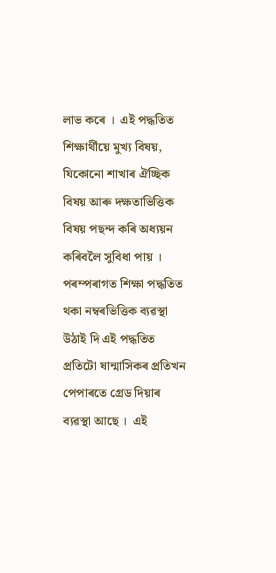লাভ কৰে ।  এই পদ্ধতিত শিক্ষাৰ্থীয়ে মুখ্য বিষয়, যিকোনো শাখাৰ ঐচ্ছিক বিষয় আৰু দক্ষতাভিত্তিক বিষয় পছন্দ কৰি অধ্যয়ন কৰিবলৈ সুবিধা পায় । পৰম্পৰাগত শিক্ষা পদ্ধতিত থকা নম্বৰভিত্তিক ব্যৱস্থা উঠাই দি এই পদ্ধতিত প্ৰতিটো ষান্মাসিকৰ প্ৰতিখন পেপাৰতে গ্ৰেড দিয়াৰ ব্যৱস্থা আছে ।  এই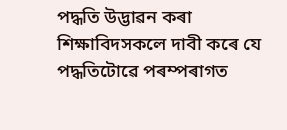পদ্ধতি উদ্ভাৱন কৰা শিক্ষাবিদসকলে দাবী কৰে যে পদ্ধতিটোৱে পৰম্পৰাগত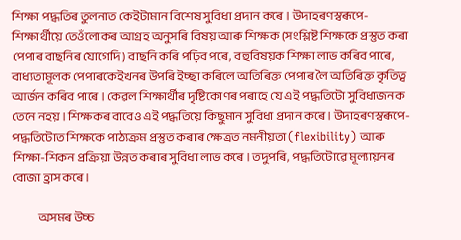শিক্ষা পদ্ধতিৰ তুলনাত কেইটামান বিশেষ সুবিধা প্ৰদান কৰে । উদাহৰণস্বৰূপে-শিক্ষাৰ্থীয়ে তেওঁলোকৰ আগ্ৰহ অনুসৰি বিষয় আৰু শিক্ষক (সংশ্লিষ্ট শিক্ষকে প্ৰস্তুত কৰা পেপাৰ বাছনিৰ যোগেদি) বাছনি কৰি পঢ়িব পৰে, বহুবিষয়ক শিক্ষা লাভ কৰিব পাৰে, বাধ্যতামূলক পেপাৰকেইখনৰ উপৰি ইচ্ছা কৰিলে অতিৰিক্ত পেপাৰ লৈ অতিৰিক্ত কৃতিত্ব আৰ্জন কৰিব পাৰে । কেৱল শিক্ষাৰ্থীৰ দৃষ্টিকোণৰ পৰাহে যে এই পদ্ধতিটো সুবিধাজনক তেনে নহয় । শিক্ষকৰ বাবেও এই পদ্ধতিয়ে কিছুমান সুবিধা প্ৰদান কৰে । উদাহৰণস্বৰূপে-পদ্ধতিটোত শিক্ষকে পাঠ্যক্ৰম প্ৰস্তুত কৰাৰ ক্ষেত্ৰত নমনীয়তা (flexibility) আৰু শিক্ষা-শিকন প্ৰক্ৰিয়া উন্নত কৰাৰ সুবিধা লাভ কৰে । তদুপৰি, পদ্ধতিটোৱে মূল্যায়নৰ বোজা হ্ৰাস কৰে ।

            অসমৰ উচ্চ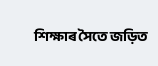শিক্ষাৰ সৈতে জড়িত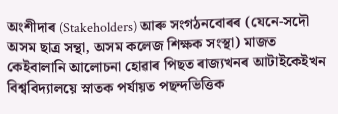অংশীদাৰ (Stakeholders) আৰু সংগঠনবোৰৰ (যেনে-সদৌ অসম ছাত্ৰ সন্থা, অসম কলেজ শিক্ষক সংস্থা) মাজত কেইবালানি আলোচনা হোৱাৰ পিছত ৰাজ্যখনৰ আটাইকেইখন বিশ্ববিদ্যালয়ে স্নাতক পৰ্যায়ত পছন্দভিত্তিক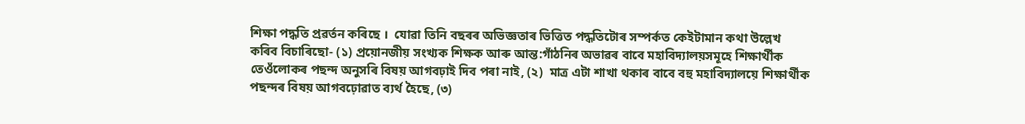শিক্ষা পদ্ধতি প্ৰৱৰ্তন কৰিছে ।  যোৱা তিনি বছৰৰ অভিজ্ঞতাৰ ভিত্তিত পদ্ধতিটোৰ সম্পৰ্কত কেইটামান কথা উল্লেখ কৰিব বিচাৰিছো- (১) প্ৰয়োনজীয় সংখ্যক শিক্ষক আৰু আন্ত:গাঁঠনিৰ অভাৱৰ বাবে মহাবিদ্যালয়সমূহে শিক্ষাৰ্থীক তেওঁলোকৰ পছন্দ অনুসৰি বিষয় আগবঢ়াই দিব পৰা নাই, (২)  মাত্ৰ এটা শাখা থকাৰ বাবে বহু মহাবিদ্যালয়ে শিক্ষাৰ্থীক পছন্দৰ বিষয় আগবঢ়োৱাত ব্যৰ্থ হৈছে, (৩)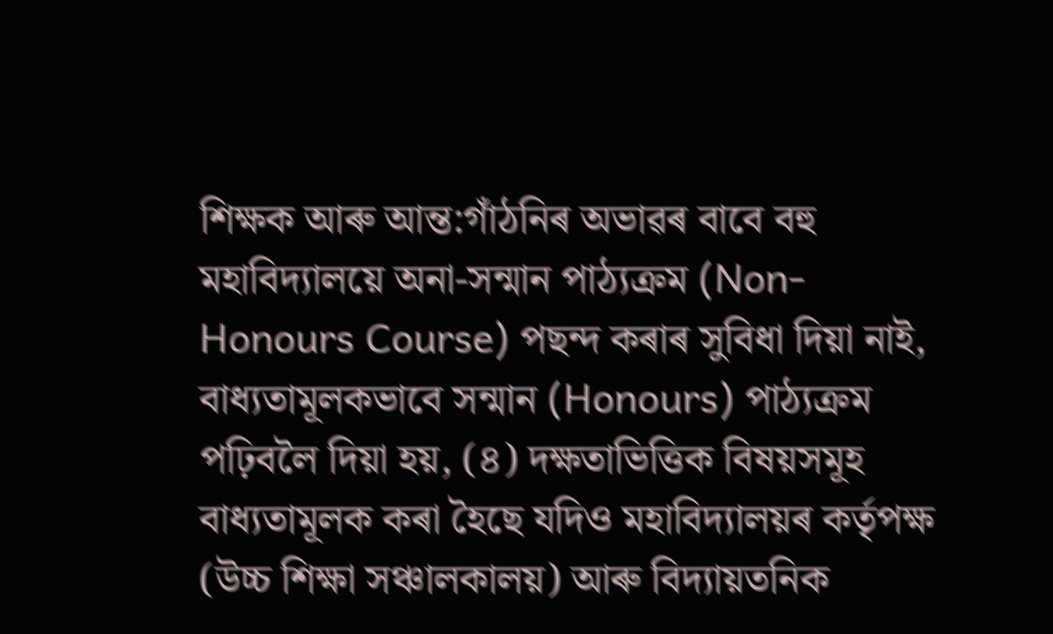শিক্ষক আৰু আন্ত:গাঁঠনিৰ অভাৱৰ বাবে বহু মহাবিদ্যালয়ে অনা-সন্মান পাঠ্যক্ৰম (Non-Honours Course) পছন্দ কৰাৰ সুবিধা দিয়া নাই,  বাধ্যতামূলকভাবে সন্মান (Honours) পাঠ্যক্ৰম পঢ়িবলৈ দিয়া হয়, (৪) দক্ষতাভিত্তিক বিষয়সমূহ বাধ্যতামূলক কৰা হৈছে যদিও মহাবিদ্যালয়ৰ কৰ্তৃপক্ষ (উচ্চ শিক্ষা সঞ্চালকালয়) আৰু বিদ্যায়তনিক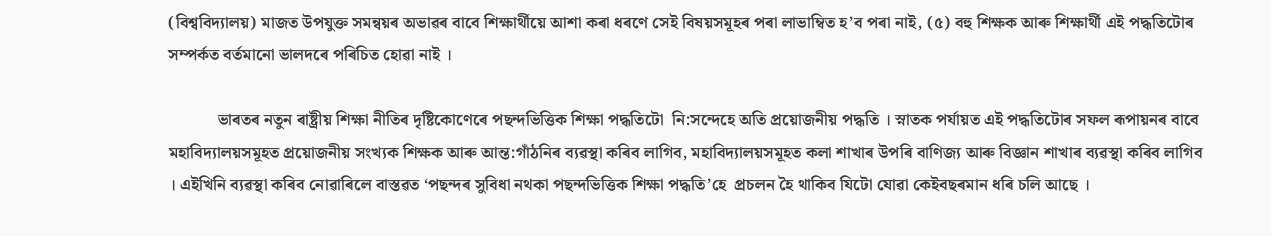(বিশ্ববিদ্যালয়) মাজত উপযুক্ত সমন্বয়ৰ অভাৱৰ বাবে শিক্ষাৰ্থীয়ে আশা কৰা ধৰণে সেই বিষয়সমূহৰ পৰা লাভাম্বিত হ’ব পৰা নাই, (৫) বহু শিক্ষক আৰু শিক্ষাৰ্থী এই পদ্ধতিটোৰ সম্পৰ্কত বৰ্তমানো ভালদৰে পৰিচিত হোৱা নাই ।

            ভাৰতৰ নতুন ৰাষ্ট্ৰীয় শিক্ষা নীতিৰ দৃষ্টিকোণেৰে পছন্দভিত্তিক শিক্ষা পদ্ধতিটো  নি:সন্দেহে অতি প্ৰয়োজনীয় পদ্ধতি । স্নাতক পৰ্যায়ত এই পদ্ধতিটোৰ সফল ৰূপায়নৰ বাবে মহাবিদ্যালয়সমূহত প্ৰয়োজনীয় সংখ্যক শিক্ষক আৰু আন্ত:গাঁঠনিৰ ব্যৱস্থা কৰিব লাগিব, মহাবিদ্যালয়সমূহত কলা শাখাৰ উপৰি বাণিজ্য আৰু বিজ্ঞান শাখাৰ ব্যৱস্থা কৰিব লাগিব । এইখিনি ব্যৱস্থা কৰিব নোৱাৰিলে বাস্তৱত ‘পছন্দৰ সুবিধা নথকা পছন্দভিত্তিক শিক্ষা পদ্ধতি’হে  প্ৰচলন হৈ থাকিব যিটো যোৱা কেইবছৰমান ধৰি চলি আছে ।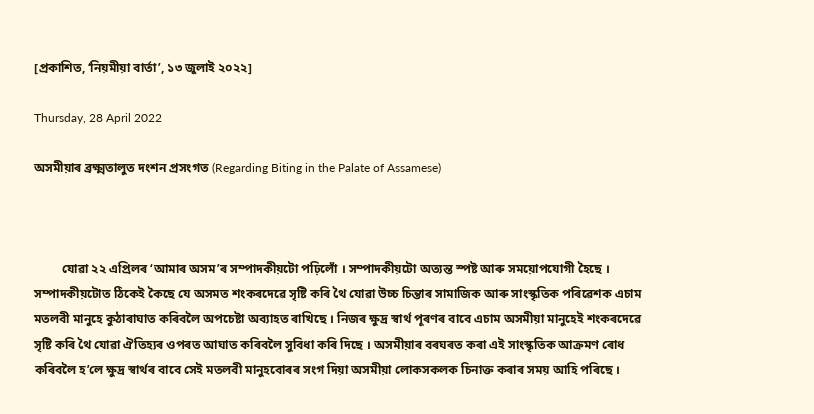[প্ৰকাশিত, ‘নিয়মীয়া বাৰ্তা’, ১৩ জুলাই ২০২২]

Thursday, 28 April 2022

অসমীয়াৰ ব্ৰক্ষ্মতালুত দংশন প্ৰসংগত (Regarding Biting in the Palate of Assamese)



         যোৱা ২২ এপ্ৰিলৰ ‘আমাৰ অসম’ৰ সম্পাদকীয়টো পঢ়িলোঁ । সম্পাদকীয়টো অত্যন্ত স্পষ্ট আৰু সময়োপযোগী হৈছে । সম্পাদকীয়টোত ঠিকেই কৈছে যে অসমত শংকৰদেৱে সৃষ্টি কৰি থৈ যোৱা উচ্চ চিন্তাৰ সামাজিক আৰু সাংস্কৃতিক পৰিৱেশক এচাম মতলবী মানুহে কুঠাৰাঘাত কৰিবলৈ অপচেষ্টা অব্যাহত ৰাখিছে । নিজৰ ক্ষুদ্ৰ স্বাৰ্থ পূৰণৰ বাবে এচাম অসমীয়া মানুহেই শংকৰদেৱে সৃষ্টি কৰি থৈ যোৱা ঐতিহ্যৰ ওপৰত আঘাত কৰিবলৈ সুবিধা কৰি দিছে । অসমীয়াৰ বৰঘৰত কৰা এই সাংস্কৃতিক আক্ৰমণ ৰোধ কৰিবলৈ হ’লে ক্ষুদ্ৰ স্বাৰ্থৰ বাবে সেই মতলবী মানুহবোৰৰ সংগ দিয়া অসমীয়া লোকসকলক চিনাক্ত কৰাৰ সময় আহি পৰিছে ।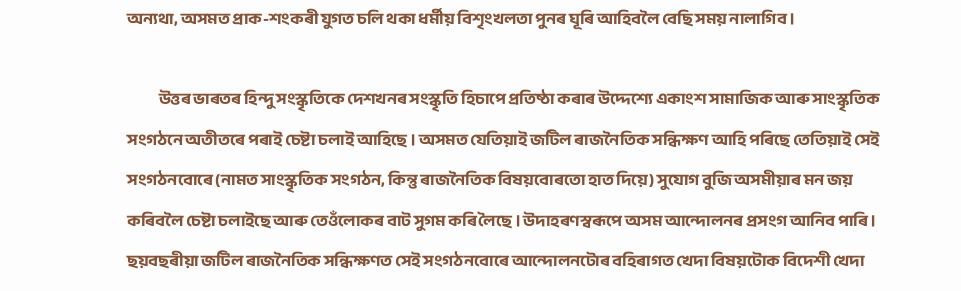অন্যথা, অসমত প্ৰাক-শংকৰী যুগত চলি থকা ধৰ্মীয় বিশৃংখলতা পুনৰ ঘূৰি আহিবলৈ বেছি সময় নালাগিব ।

            উত্তৰ ভাৰতৰ হিন্দু সংস্কৃতিকে দেশখনৰ সংস্কৃতি হিচাপে প্ৰতিষ্ঠা কৰাৰ উদ্দেশ্যে একাংশ সামাজিক আৰু সাংস্কৃতিক সংগঠনে অতীতৰে পৰাই চেষ্টা চলাই আহিছে । অসমত যেতিয়াই জটিল ৰাজনৈতিক সন্ধিক্ষণ আহি পৰিছে তেতিয়াই সেই সংগঠনবোৰে (নামত সাংস্কৃতিক সংগঠন, কিন্তু ৰাজনৈতিক বিষয়বোৰতো হাত দিয়ে) সুযোগ বুজি অসমীয়াৰ মন জয় কৰিবলৈ চেষ্টা চলাইছে আৰু তেওঁলোকৰ বাট সুগম কৰি লৈছে । উদাহৰণস্বৰূপে অসম আন্দোলনৰ প্ৰসংগ আনিব পাৰি । ছয়বছৰীয়া জটিল ৰাজনৈতিক সন্ধিক্ষণত সেই সংগঠনবোৰে আন্দোলনটোৰ বহিৰাগত খেদা বিষয়টোক বিদেশী খেদা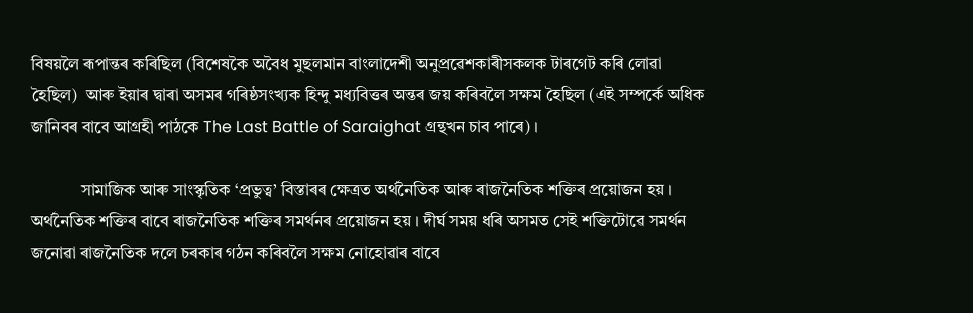বিষয়লৈ ৰূপান্তৰ কৰিছিল (বিশেষকৈ অবৈধ মুছলমান বাংলাদেশী অনুপ্ৰৱেশকাৰীসকলক টাৰগেট কৰি লোৱা হৈছিল)  আৰু ইয়াৰ দ্বাৰা অসমৰ গৰিষ্ঠসংখ্যক হিন্দু মধ্যবিত্তৰ অন্তৰ জয় কৰিবলৈ সক্ষম হৈছিল (এই সম্পৰ্কে অধিক জানিবৰ বাবে আগ্ৰহী পাঠকে The Last Battle of Saraighat গ্ৰন্থখন চাব পাৰে) ।

            সামাজিক আৰু সাংস্কৃতিক ‘প্ৰভুত্ব’ বিস্তাৰৰ ক্ষেত্ৰত অৰ্থনৈতিক আৰু ৰাজনৈতিক শক্তিৰ প্ৰয়োজন হয় ।  অৰ্থনৈতিক শক্তিৰ বাবে ৰাজনৈতিক শক্তিৰ সমৰ্থনৰ প্ৰয়োজন হয় । দীৰ্ঘ সময় ধৰি অসমত সেই শক্তিটোৱে সমৰ্থন জনোৱা ৰাজনৈতিক দলে চৰকাৰ গঠন কৰিবলৈ সক্ষম নোহোৱাৰ বাবে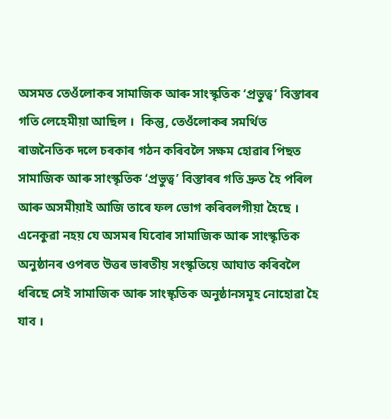অসমত তেওঁলোকৰ সামাজিক আৰু সাংস্কৃতিক ‘প্ৰভুত্ব’ বিস্তাৰৰ গতি লেহেমীয়া আছিল ।  কিন্তু, তেওঁলোকৰ সমৰ্থিত ৰাজনৈতিক দলে চৰকাৰ গঠন কৰিবলৈ সক্ষম হোৱাৰ পিছত সামাজিক আৰু সাংস্কৃতিক ‘প্ৰভুত্ব’ বিস্তাৰৰ গতি দ্ৰুত হৈ পৰিল আৰু অসমীয়াই আজি তাৰে ফল ভোগ কৰিবলগীয়া হৈছে ।  এনেকুৱা নহয় যে অসমৰ যিবোৰ সামাজিক আৰু সাংস্কৃতিক অনুষ্ঠানৰ ওপৰত উত্তৰ ভাৰতীয় সংস্কৃতিয়ে আঘাত কৰিবলৈ ধৰিছে সেই সামাজিক আৰু সাংস্কৃতিক অনুষ্ঠানসমূহ নোহোৱা হৈ যাব ।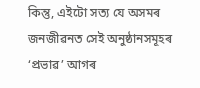কিন্তু, এইটো সত্য যে অসমৰ জনজীৱনত সেই অনুষ্ঠানসমূহৰ ‘প্ৰভাৱ’ আগৰ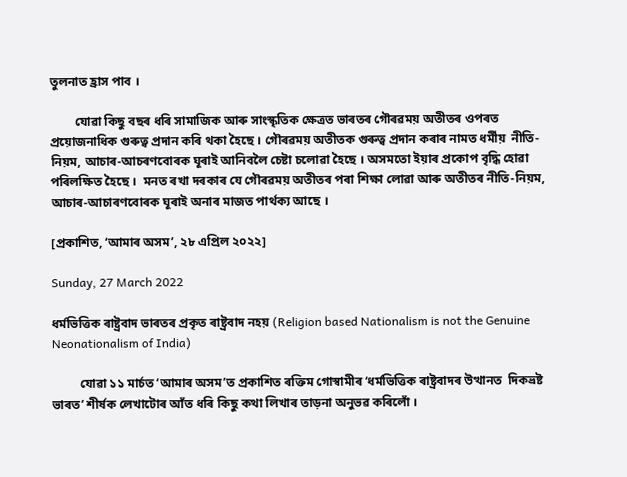তুলনাত হ্ৰাস পাব ।

        যোৱা কিছু বছৰ ধৰি সামাজিক আৰু সাংস্কৃতিক ক্ষেত্ৰত ভাৰতৰ গৌৰৱময় অতীতৰ ওপৰত প্ৰয়োজনাধিক গুৰুত্ব প্ৰদান কৰি থকা হৈছে । গৌৰৱময় অতীতক গুৰুত্ব প্ৰদান কৰাৰ নামত ধৰ্মীয়  নীতি-নিয়ম, আচাৰ-আচৰণবোৰক ঘূৰাই আনিবলৈ চেষ্টা চলোৱা হৈছে । অসমতো ইয়াৰ প্ৰকোপ বৃদ্ধি হোৱা পৰিলক্ষিত হৈছে ।  মনত ৰখা দৰকাৰ যে গৌৰৱময় অতীতৰ পৰা শিক্ষা লোৱা আৰু অতীতৰ নীতি-নিয়ম, আচাৰ-আচাৰণবোৰক ঘূৰাই অনাৰ মাজত পাৰ্থক্য আছে ।

[প্ৰকাশিত, ‘আমাৰ অসম’, ২৮ এপ্ৰিল ২০২২]

Sunday, 27 March 2022

ধৰ্মভিত্তিক ৰাষ্ট্ৰবাদ ভাৰতৰ প্ৰকৃত ৰাষ্ট্ৰবাদ নহয় (Religion based Nationalism is not the Genuine Neonationalism of India)

         যোৱা ১১ মাৰ্চত ‘আমাৰ অসম’ত প্ৰকাশিত ৰক্তিম গোস্বামীৰ ‘ধৰ্মভিত্তিক ৰাষ্ট্ৰবাদৰ উত্থানত  দিকভ্ৰষ্ট ভাৰত’ শীৰ্ষক লেখাটোৰ আঁত ধৰি কিছু কথা লিখাৰ তাড়না অনুভৱ কৰিলোঁ ।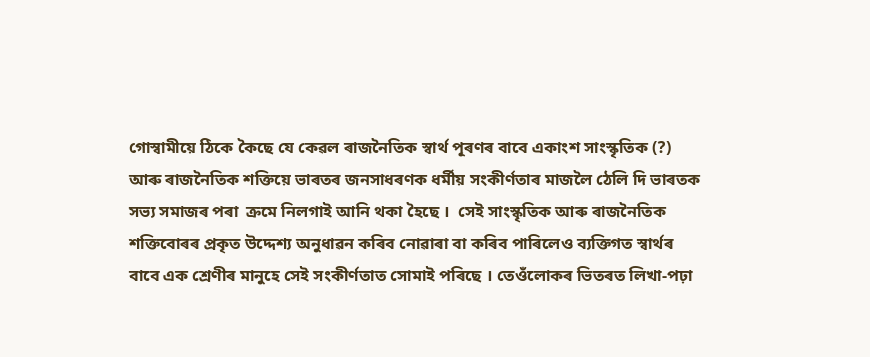গোস্বামীয়ে ঠিকে কৈছে যে কেৱল ৰাজনৈতিক স্বাৰ্থ পূৰণৰ বাবে একাংশ সাংস্কৃতিক (?) আৰু ৰাজনৈতিক শক্তিয়ে ভাৰতৰ জনসাধৰণক ধৰ্মীয় সংকীৰ্ণতাৰ মাজলৈ ঠেলি দি ভাৰতক সভ্য সমাজৰ পৰা  ক্ৰমে নিলগাই আনি থকা হৈছে ।  সেই সাংস্কৃতিক আৰু ৰাজনৈতিক শক্তিবোৰৰ প্ৰকৃত উদ্দেশ্য অনুধাৱন কৰিব নোৱাৰা বা কৰিব পাৰিলেও ব্যক্তিগত স্বাৰ্থৰ বাবে এক শ্ৰেণীৰ মানুহে সেই সংকীৰ্ণতাত সোমাই পৰিছে । তেওঁলোকৰ ভিতৰত লিখা-পঢ়া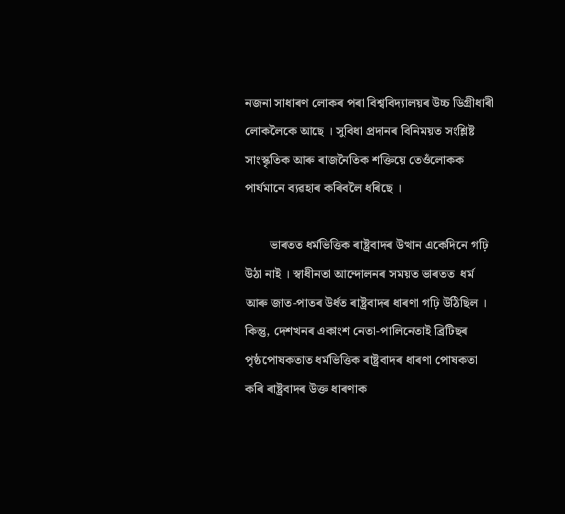নজনা সাধাৰণ লোকৰ পৰা বিশ্ববিদ্যালয়ৰ উচ্চ ডিগ্ৰীধাৰী লোকলৈকে আছে । সুবিধা প্ৰদানৰ বিনিময়ত সংশ্লিষ্ট সাংস্কৃতিক আৰু ৰাজনৈতিক শক্তিয়ে তেওঁলোকক পাৰ্যমানে ব্যৱহাৰ কৰিবলৈ ধৰিছে ।

        ভাৰতত ধৰ্মভিত্তিক ৰাষ্ট্ৰবাদৰ উত্থান একেদিনে গঢ়ি উঠা নাই । স্বাধীনতা আন্দোলনৰ সময়ত ভাৰতত  ধৰ্ম আৰু জাত-পাতৰ উৰ্ধত ৰাষ্ট্ৰবাদৰ ধাৰণা গঢ়ি উঠিছিল । কিন্তু, দেশখনৰ একাংশ নেতা-পালিনেতাই ব্ৰিটিছৰ পৃষ্ঠপোষকতাত ধৰ্মভিত্তিক ৰাষ্ট্ৰবাদৰ ধাৰণা পোষকতা কৰি ৰাষ্ট্ৰবাদৰ উক্ত ধাৰণাক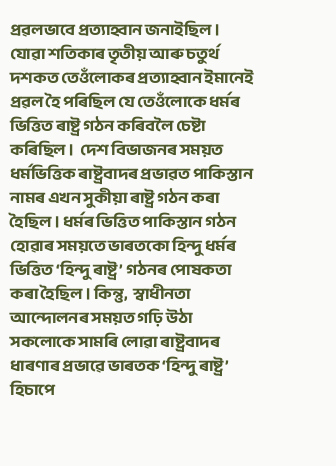প্ৰৱলভাবে প্ৰত্যাহ্বান জনাইছিল ।  যোৱা শতিকাৰ তৃতীয় আৰু চতুৰ্থ দশকত তেওঁলোকৰ প্ৰত্যাহ্বান ইমানেই প্ৰৱল হৈ পৰিছিল যে তেওঁলোকে ধৰ্মৰ ভিত্তিত ৰাষ্ট্ৰ গঠন কৰিবলৈ চেষ্টা কৰিছিল ।  দেশ বিভাজনৰ সময়ত ধৰ্মভিত্তিক ৰাষ্ট্ৰবাদৰ প্ৰভাৱত পাকিস্তান নামৰ এখন সুকীয়া ৰাষ্ট্ৰ গঠন কৰা হৈছিল । ধৰ্মৰ ভিত্তিত পাকিস্তান গঠন হোৱাৰ সময়তে ভাৰতকো হিন্দু ধৰ্মৰ ভিত্তিত ‘হিন্দু ৰাষ্ট্ৰ’ গঠনৰ পোষকতা কৰা হৈছিল । কিন্তু,  স্বাধীনতা আন্দোলনৰ সময়ত গঢ়ি উঠা সকলোকে সামৰি লোৱা ৰাষ্ট্ৰবাদৰ ধাৰণাৰ প্ৰভাৱে ভাৰতক ‘হিন্দু ৰাষ্ট্ৰ’ হিচাপে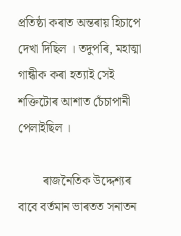প্ৰতিষ্ঠা কৰাত অন্তৰায় হিচাপে দেখা দিছিল । তদুপৰি, মহাত্মা গান্ধীক কৰা হত্যাই সেই শক্তিটোৰ আশাত চেঁচাপানী পেলাইছিল ।

        ৰাজনৈতিক উদ্দেশ্যৰ বাবে বৰ্তমান ভাৰতত সনাতন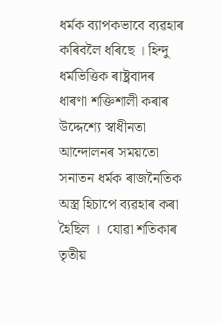ধৰ্মক ব্যাপকভাবে ব্যৱহাৰ কৰিবলৈ ধৰিছে । হিন্দু ধৰ্মভিত্তিক ৰাষ্ট্ৰবাদৰ ধাৰণা শক্তিশালী কৰাৰ উদ্দেশ্যে স্বাধীনতা আন্দোলনৰ সময়তো সনাতন ধৰ্মক ৰাজনৈতিক অস্ত্ৰ হিচাপে ব্যৱহাৰ কৰা হৈছিল ।  যোৱা শতিকাৰ তৃতীয়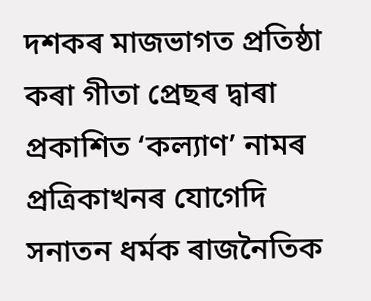দশকৰ মাজভাগত প্ৰতিষ্ঠা কৰা গীতা প্ৰেছৰ দ্বাৰা প্ৰকাশিত ‘কল্যাণ’ নামৰ প্ৰত্ৰিকাখনৰ যোগেদি সনাতন ধৰ্মক ৰাজনৈতিক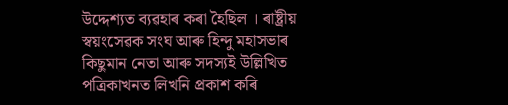উদ্দেশ্যত ব্যৱহাৰ কৰা হৈছিল । ৰাষ্ট্ৰীয় স্বয়ংসেৱক সংঘ আৰু হিন্দু মহাসভাৰ কিছুমান নেতা আৰু সদস্যই উল্লিখিত পত্ৰিকাখনত লিখনি প্ৰকাশ কৰি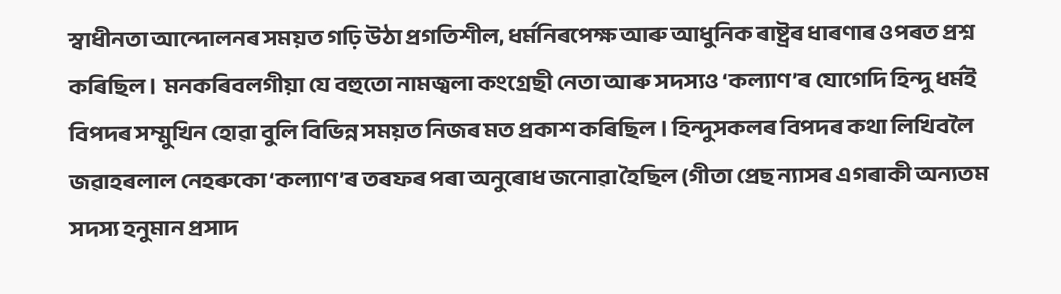স্বাধীনতা আন্দোলনৰ সময়ত গঢ়ি উঠা প্ৰগতিশীল, ধৰ্মনিৰপেক্ষ আৰু আধুনিক ৰাষ্ট্ৰৰ ধাৰণাৰ ওপৰত প্ৰশ্ন কৰিছিল ।  মনকৰিবলগীয়া যে বহুতো নামজ্বলা কংগ্ৰেছী নেতা আৰু সদস্যও ‘কল্যাণ’ৰ যোগেদি হিন্দু ধৰ্মই বিপদৰ সম্মুখিন হোৱা বুলি বিভিন্ন সময়ত নিজৰ মত প্ৰকাশ কৰিছিল । হিন্দুসকলৰ বিপদৰ কথা লিখিবলৈ জৱাহৰলাল নেহৰুকো ‘কল্যাণ’ৰ তৰফৰ পৰা অনুৰোধ জনোৱা হৈছিল (গীতা প্ৰেছ ন্যাসৰ এগৰাকী অন্যতম সদস্য হনুমান প্ৰসাদ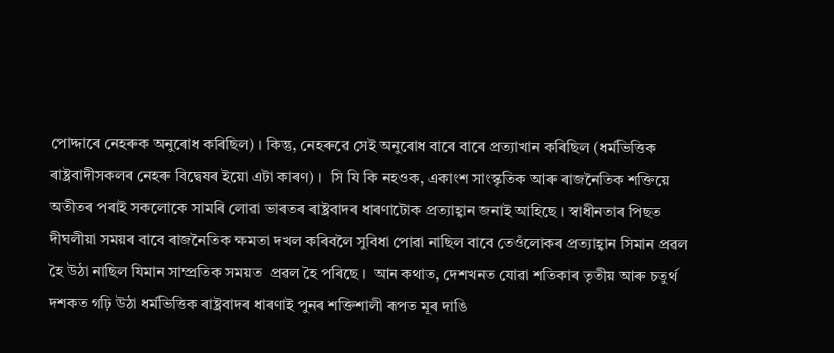পোদ্দাৰে নেহৰুক অনুৰোধ কৰিছিল) । কিন্তু, নেহৰুৱে সেই অনুৰোধ বাৰে বাৰে প্ৰত্যাখান কৰিছিল (ধৰ্মভিত্তিক ৰাষ্ট্ৰবাদীসকলৰ নেহৰু বিদ্বেষৰ ইয়ো এটা কাৰণ) ।  সি যি কি নহওক, একাংশ সাংস্কৃতিক আৰু ৰাজনৈতিক শক্তিয়ে অতীতৰ পৰাই সকলোকে সামৰি লোৱা ভাৰতৰ ৰাষ্ট্ৰবাদৰ ধাৰণাটোক প্ৰত্যাহ্বান জনাই আহিছে । স্বাধীনতাৰ পিছত দীঘলীয়া সময়ৰ বাবে ৰাজনৈতিক ক্ষমতা দখল কৰিবলৈ সুবিধা পোৱা নাছিল বাবে তেওঁলোকৰ প্ৰত্যাহ্বান সিমান প্ৰৱল হৈ উঠা নাছিল যিমান সাম্প্ৰতিক সময়ত  প্ৰৱল হৈ পৰিছে ।  আন কথাত, দেশখনত যোৱা শতিকাৰ তৃতীয় আৰু চতুৰ্থ দশকত গঢ়ি উঠা ধৰ্মভিত্তিক ৰাষ্ট্ৰবাদৰ ধাৰণাই পুনৰ শক্তিশালী ৰূপত মূৰ দাঙি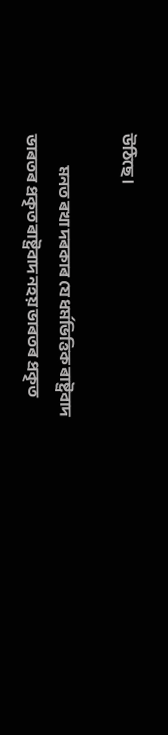উঠিছে ।

            মনত ৰখা দৰকাৰ যে ধৰ্মভিত্তিক ৰাষ্ট্ৰবাদ ভাৰতৰ প্ৰকৃত ৰাষ্ট্ৰবাদ নহয় ভাৰতৰ প্ৰকৃত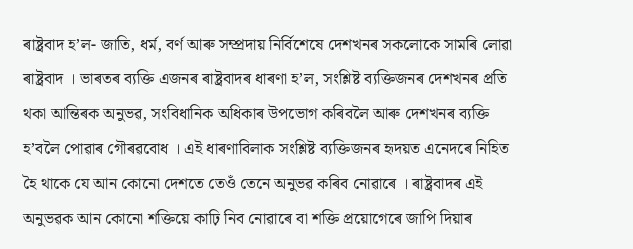ৰাষ্ট্ৰবাদ হ’ল- জাতি, ধৰ্ম, বৰ্ণ আৰু সম্প্ৰদায় নিৰ্বিশেষে দেশখনৰ সকলোকে সামৰি লোৱা ৰাষ্ট্ৰবাদ । ভাৰতৰ ব্যক্তি এজনৰ ৰাষ্ট্ৰবাদৰ ধাৰণা হ’ল, সংশ্লিষ্ট ব্যক্তিজনৰ দেশখনৰ প্ৰতি থকা আন্তিৰক অনুভৱ, সংবিধানিক অধিকাৰ উপভোগ কৰিবলৈ আৰু দেশখনৰ ব্যক্তি হ’বলৈ পোৱাৰ গৌৰৱবোধ । এই ধাৰণাবিলাক সংশ্লিষ্ট ব্যক্তিজনৰ হৃদয়ত এনেদৰে নিহিত হৈ থাকে যে আন কোনো দেশতে তেওঁ তেনে অনুভৱ কৰিব নোৱাৰে । ৰাষ্ট্ৰবাদৰ এই অনুভৱক আন কোনো শক্তিয়ে কাঢ়ি নিব নোৱাৰে বা শক্তি প্ৰয়োগেৰে জাপি দিয়াৰ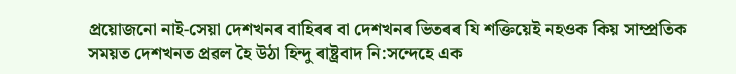প্ৰয়োজনো নাই-সেয়া দেশখনৰ বাহিৰৰ বা দেশখনৰ ভিতৰৰ যি শক্তিয়েই নহওক কিয় সাম্প্ৰতিক সময়ত দেশখনত প্ৰৱল হৈ উঠা হিন্দু ৰাষ্ট্ৰবাদ নি:সন্দেহে এক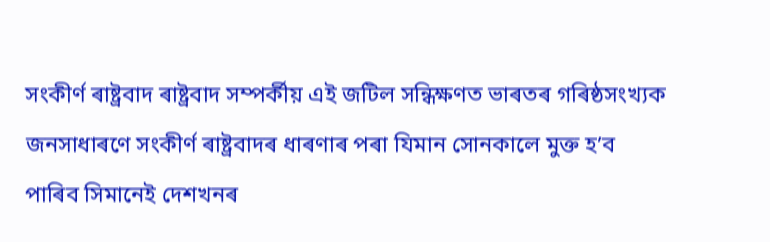সংকীৰ্ণ ৰাষ্ট্ৰবাদ ৰাষ্ট্ৰবাদ সম্পৰ্কীয় এই জটিল সন্ধিক্ষণত ভাৰতৰ গৰিষ্ঠসংখ্যক জনসাধাৰণে সংকীৰ্ণ ৰাষ্ট্ৰবাদৰ ধাৰণাৰ পৰা যিমান সোনকালে মুক্ত হ’ব পাৰিব সিমানেই দেশখনৰ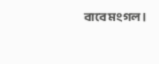বাবে মংগল ।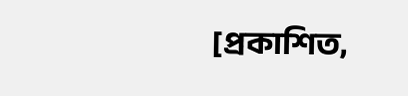[প্ৰকাশিত,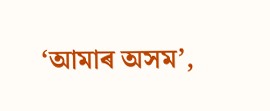‘আমাৰ অসম’,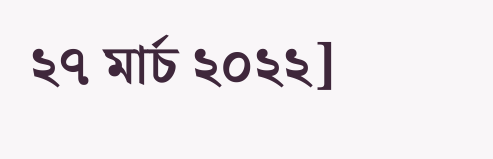২৭ মাৰ্চ ২০২২]